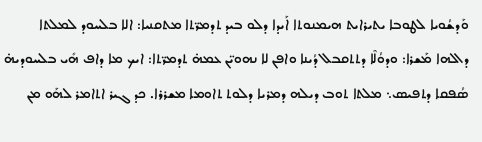ܘܰܕܫܳܘܝܐ ܠܛܘܒܐ ܝܬܝܪܐܝܬ ܗܝܡܢܘܬܐ ܐܰܝܕܐ ܕܠܘ ܒܝܕ ܬܕܡܖ̈ܬܐ ܡܬܩܢܝܐ: ܐܠܐ ܒܠܚܘܕ ܠܡܠܬܐ ܕܐܠܗܐ ܡܰܫܪܐ: ܘܕܘܳܠܶܐ ܕܬܬܩܒܠ ܕܳܝܢܐ ܘܐܦܢ ܠܐ ܢܗܘܝ̈ܢ ܥܡܗ̇ ܬܕܡܖ̈ܬܐ: ܐܝܟ ܡܐ ܕܐܦ ܗܺܝ ܒܠܚܘܕܝܗ̇ ܣܳܦܩܐ ܕܬܦܝܣ܆ ܡܠܬܐ ܬܘܒ ܕܝܠܗ ܕܡܪܝܐ ܕܠܘܬ ܬܐܘܡܐ ܡܫܪܪܐ. ܟܕ ܓܝܪ ܐܬܐܡܪ ܠܗܰܘ ܡܢ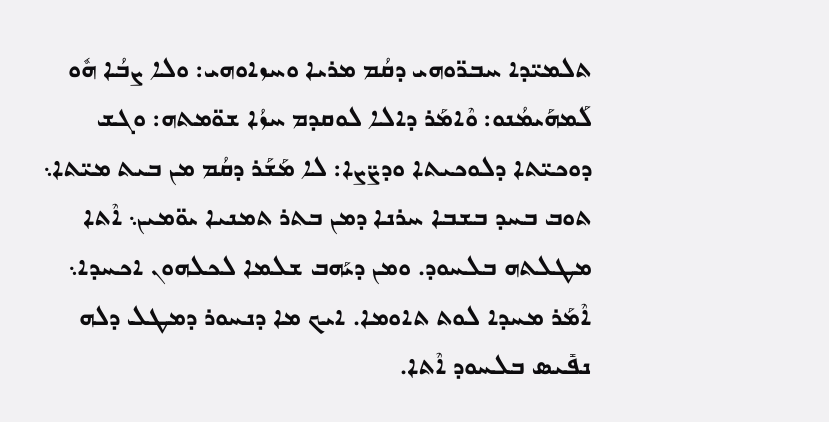ܬܠܡܝ̈ܕܐ ܚܒܖ̈ܘܗܝ ܕܩܳܡ ܡܪܝܐ ܘܚܙܐܘܗܝ: ܘܠܐ ܨܒܳܐ ܗܽܘ ܠܰܡܗܰܝܡܳܢܘ: ܘܶܐܡܰܪ ܕܐܠܐ ܠܘܩܕܡ ܚܙܳܐ ܫܘ̈ܡܬܗ: ܘܓܫ ܕܘܟܝ̈ܬܐ ܕܠܘܟܝܬܐ ܘܕܨ̈ܨܐ: ܠܐ ܡܰܫܰܪ ܕܩܳܡ ܡܢ ܒܝܬ ܡܝ̈ܬܐ܆ ܬܘܒ ܒܚܕ ܒܫܒܐ ܚܪܢܐ ܕܡܢ ܒܬܪ ܬܡܢܝܐ ܝܘ̈ܡܝܢ܆ ܐܶܬܐ ܡܛܠܬܗ ܒܠܚܘܕ. ܘܡܢ ܕܝܰܗܒ ܫܠܡܐ ܠܟܠܗܘܢ ܐܟܚܕܐ܆ ܐܶܡܰܪ ܡܚܕܐ ܠܘܬ ܬܐܘܡܐ. ܐܝܟ ܡܐ ܕܢܚܘܪ ܕܡܛܠ ܕܠܗ ܢܦܺܝܣ ܒܠܚܘܕ ܐܶܬܐ.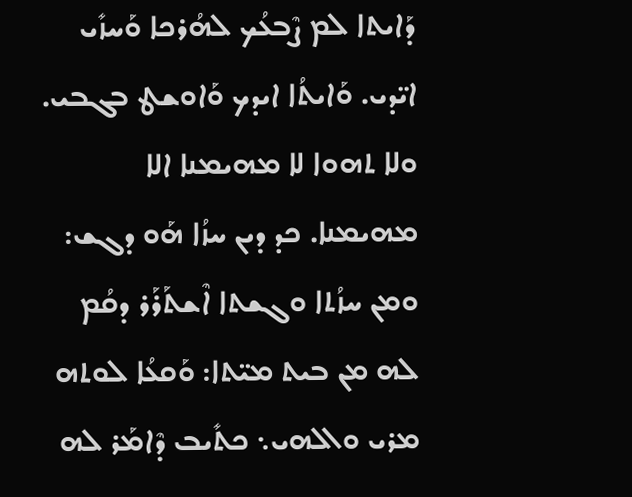ܕܰܐܝܬܐ ܠܡ ܨܶܒܥܳܟ ܠܗܳܪܟܐ ܘܰܚܙܺܝ ܐܝ̈ܕܝ. ܘܰܐܝܬܳܐ ܐܝܕܟ ܘܰܐܘܫܛ ܒܓܒܝ. ܘܠܐ ܬܗܘܐ ܠܐ ܡܗܝܡܢܐ ܐܠܐ ܡܗܝܡܢܐ. ܟܕ ܕܝܢ ܚܙܳܐ ܗܰܘ ܕܓܫ: ܘܡܢ ܚܙܳܬܐ ܘܓܫܬܐ ܐܶܫܬܰܪܰܪ ܕܩܳܡ ܠܗ ܡܢ ܒܝܬ ܡܝ̈ܬܐ: ܘܰܩܥܳܐ ܠܘܬܗ ܡܪܝ ܘܐܠܗܝ܆ ܟܬܺܝܒ ܕܶܐܡܰܪ ܠܗ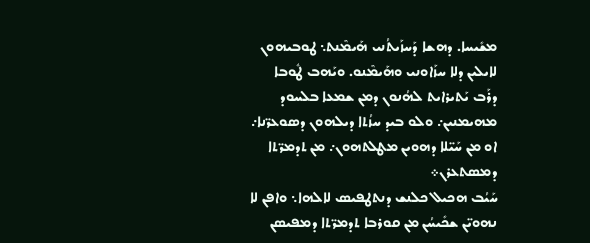ܡܫܺܝܚܐ. ܕܗܫܐ ܕܰܚܙܰܝܬܳܢܝ ܗܰܝܡܶܢܬ܆ ܛܘܒܝܗܘܢ ܠܐܝܠܝܢ ܕܠܐ ܚܙܰܐܘܢܝ ܘܗܰܝܡܶܢܘ. ܘܝܰܗܒ ܛܽܘܒܐ ܕܪܰܒ ܝܰܬܝܪܐܝܬ ܠܗܳܢܘܢ ܕܡܢ ܫܡܥܐ ܒܠܚܘܕ ܡܗܝܡܢܝܢ܇ ܘܠܘ ܒܝܕ ܚܙܳܬܐ ܕܝܠܗܘܢ ܕܣܘܥܖ̈ܢܐ܇ ܐܘ ܡܢ ܚܰܝ̈ܠܐ ܕܗܘܝܢ ܡܛܠܬܗܘܢ܇ ܡܢ ܬܕܡܖ̈ܬܐ ܕܡܣܬܥܪܢ܀
ܚܰܝܳܒ ܗܟܝܠ ܟܠܢܫ ܕܢܬܛܦܝܣ ܠܐܠܗܐ܆ ܘܐܦܢ ܠܐ ܢܗܘܝ̈ܢ ܫܟܺܝܚܳܢ ܡܢ ܩܘܪܒܐ ܬܕܡܖ̈ܬܐ ܕܡܦܝܣܢ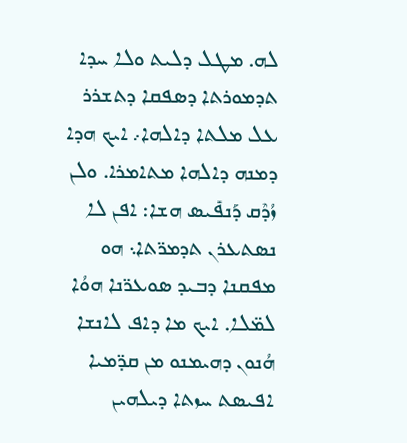ܠܗ. ܡܛܠ ܕܠܝܬ ܘܠܐ ܚܕܐ ܬܕܡܘܪܬܐ ܕܣܦܩܐ ܕܬܫܪܪ ܥܠ ܡܠܬܐ ܕܐܠܗܐ܇ ܐܝܟ ܗܕܐ ܕܡܢܗ ܕܐܠܗܐ ܡܬܐܡܪܐ. ܘܠܢ ܙܳܕܶܩ ܕܰܢܦܺܝܣ ܗܫܐ: ܐܦܢ ܠܐ ܢܣܬܥܪܢ ܬܕܡܖ̈ܬܐ܆ ܗܘ ܡܦܩܢܐ ܕܒܝܕ ܣܘܥܖ̈ܢܐ ܗܘܳܐ ܠܡ̈ܠܐ. ܐܝܟ ܡܐ ܕܐܦ ܠܐܢܫܐ ܗܳܢܘܢ ܕܗܝܡܢܘ ܡܢ ܩܕ̈ܡܝܐ ܐܦܝܣܬ ܚܙܬܐ ܕܝܠܗܝܢ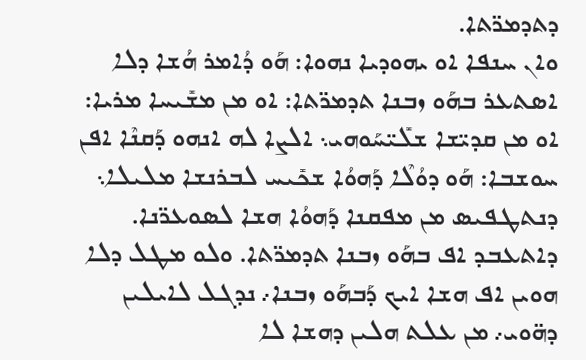ܕܬܕܡܖ̈ܬܐ.
ܘܐܢ ܚܢܦܐ ܐܘ ܝܗܘܕܝܐ ܢܗܘܐ: ܗܰܘ ܕܳܐܡܪ ܗܳܫܐ ܕܠܐ ܐܣܬܥܪ ܒܗܰܘ ܙܒܢܐ ܬܕܡܖ̈ܬܐ: ܐܘ ܡܢ ܡܫܺܝܚܐ ܡܪܝܐ: ܐܘ ܡܢ ܩܕܝ̈ܫܐ ܫܠܺܝ̈ܚܰܘܗܝ܆ ܐܠܨܐ ܠܗ ܐܢܗܘ ܕܰܩܢܶܐ ܐܦܢ ܚܘܫܒܐ: ܗܰܘ ܕܘܳܠܶܐ ܕܰܗܘܳܐ ܫܟܺܝܚ ܠܒܪܢܫܐ ܡܠܝܠܐ܆ ܕܢܬܛܦܝܣ ܡܢ ܡܦܩܢܐ ܕܰܗܘܳܐ ܗܫܐ ܠܣܘܥܖ̈ܢܐ. ܕܐܬܥܒܕ ܐܦ ܒܗܰܘ ܙܒܢܐ ܬܕܡܖ̈ܬܐ. ܘܠܘ ܡܛܠ ܕܠܐ ܗܘܝܢ ܐܦ ܗܫܐ ܐܝܟ ܕܰܒܗܰܘ ܙܒܢܐ܇ ܢܕܓܠ ܠܐܝܠܝܢ ܕܗ̈ܘܝ܇ ܡܢ ܥܠܬ ܗܠܝܢ ܕܗܫܐ ܠܐ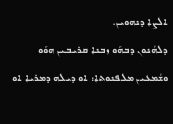ܐܠܨܐ ܕܢܗܘܝܢ.
ܕܠܗܳܢܘܢ ܕܒܗܰܘ ܙܒܢܐ ܩܪܝܒܝܢ ܗܘܰܘ ܘܫܳܡܥܝܢ ܡܠܦܢܘܬܐ: ܐܘ ܕܝܠܗ ܕܡܪܝܐ ܐܘ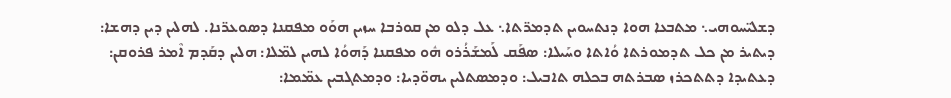ܕܫܠܝ̈ܚܘܗܝ܆ ܡܬܒܥܐ ܗܘܐ ܕܢܬܚܘܝܢ ܬܕܡܖ̈ܬܐ܆ ܥܠ ܕܠܘ ܡܢ ܩܘܪܒܐ ܚܙܝܢ ܗܘܰܘ ܡܦܩܢܐ ܕܣܘܥܖ̈ܢܐ. ܠܗܠܝܢ ܕܝܢ ܕܗܫܐ: ܕܝܬܝܪ ܡܢ ܟܠ ܬܕܡܘܪܬܐ ܘܳܐܬܐ ܘܚܰܝܠܐ: ܣܦܰܩ ܠܰܡܫܰܪܳܪܘ ܗܽܘ ܡܦܩܢܐ ܕܰܗܘܳܐ ܠܗܝܢ ܠܡ̈ܠܐ: ܗܠܝܢ ܕܩܰܕܡ ܐܶܡܪ ܦܪܘܩܢ: ܕܥܬܝܕܐ ܕܬܬܟܪܙ ܣܒܪܬܗ ܒܟܠܗ ܬܐܒܝܠ: ܘܕܡܣܬܠܝܢ ܝܗܘ̈ܕܝܐ: ܘܕܡܬܓܒܝܢ ܥܡ̈ܡܐ: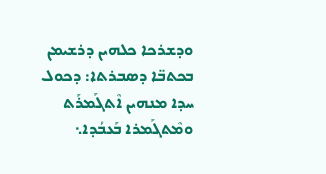ܘܕܫܪܟܐ ܟܠܗܝܢ ܕܪܫܝܡܢ ܒܟܬܒ̈ܐ ܕܣܒܪܬܐ: ܕܟܘܠ ܚܕܐ ܡܢܗܝܢ ܐܶܬܓܰܡܪܰܬ ܘܡܶܬܓܰܡܪܐ ܒܰܥܒܳܕܐ܆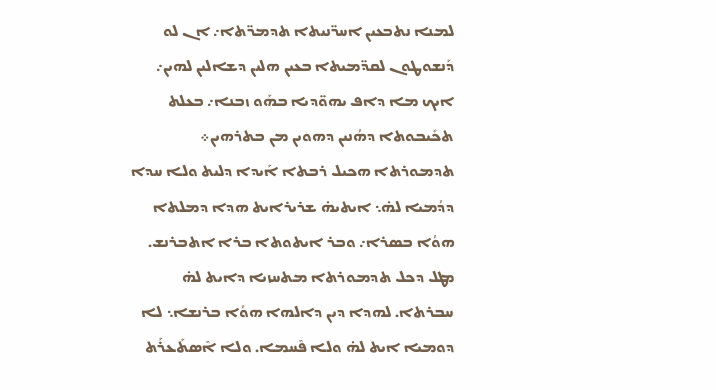ܠܡܢܐ ܢܬܒܥܝܢ ܐܚܖ̈ܢܝܬܐ ܬܕܡܖ̈ܬܐ܇ ܐܢ ܠܘ ܕܰܢܫܘܛܘܢ ܠܩܕ̈ܡܝܬܐ ܒܥܝܢ ܗܠܝܢ ܕܫܐܠܝܢ ܠܗܝܢ܇ ܐܝܟ ܡܐ ܕܐܦ ܝܗܘ̈ܕܝܐ ܒܗܰܘ ܙܒܢܐ܇ ܒܥܠܬ ܬܟܺܝܒܘܬܐ ܕܗܳܢܝܢ ܕܗܘܝܢ ܡܢ ܒܬܪܗܝܢ܀
ܬܕܡܘܪܬܐ ܗܟܝܠ ܪܒܬܐ ܐܰܝܕܐ ܕܠܝܬ ܘܠܐ ܚܕܐ ܕܕܳܡܝܐ ܠܗ̇܆ ܐܝܬܝܗ̇ ܫܪܝܪܐܝܬ ܗܕܐ ܕܡܠܬܐ ܗܘܳܐ ܒܣܪܐ܇ ܘܒܪ ܐܝܬܘܬܐ ܒܪܐ ܐܬܒܪܢܫ. ܡܛܠ ܕܟܠ ܬܕܡܘܪܬܐ ܡܬܚܙܝܐ ܕܐܝܬ ܠܗ̇ ܚܒܪܬܐ. ܠܗܕܐ ܕܝܢ ܕܐܠܗܐ ܗܘܳܐ ܒܪܢܫܐ܆ ܠܐ ܕܘܡܝܐ ܐܝܬ ܠܗ̇ ܘܠܐ ܦܶܚܡܐ. ܘܠܐ ܐܶܣܬܰܥܪܰܬ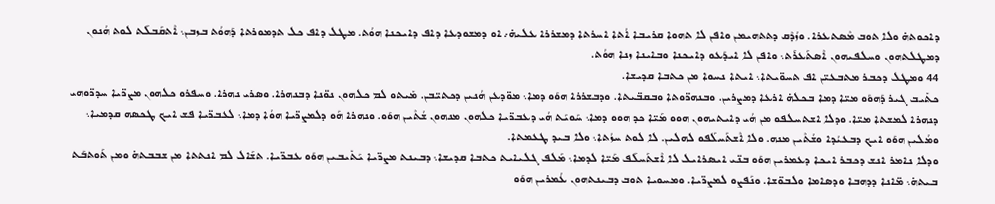ܕܐܟܘܬܗ̇ ܘܠܐ ܬܘܒ ܡܶܣܬܥܪܐ. ܘܙܳܕܶܩ ܕܬܬܗܝܡܢ ܘܐܦܢ ܠܐ ܬܗܘܐ ܩܪܝܒܐ ܐܳܬܐ ܐܚܪܬܐ ܕܡܫܪܪܐ ܥܠܝܗ̇܇ ܐܘ ܕܡܫܘܕܥܐ ܕܐܦ ܕܐܝܟܢܐ ܗܘܳܬ. ܡܛܠ ܕܐܦ ܟܠ ܬܕܡܘܪܬܐ ܕܰܗܘܳܬ ܒܙܒܢ܆ ܐܶܬܩܰܒܠܰܬ ܠܘܬ ܗܳܢܘܢ ܕܡܛܠܬܗܘܢ ܘܚܠܦܝܗܘܢ ܐܶܣܬܰܥܪܰܬ܆ ܘܐܦܢ ܠܐ ܐܝܕܰܥܘ ܕܐܝܟܢܐ ܘܒܐܝܢܐ ܙܢܐ ܗܘܳܬ.
44 ܘܡܛܠ ܕܟܒܪ ܡܬܒܥܝ̈ܢ ܐܦ ܬܚܘ̈ܝܬܐ܆ ܐܝܬܐ ܢܚܘܐ ܡܢ ܟܬܒܐ ܩܕܝܫܐ.
ܟܬܺܝܒ ܓܝܪ ܕܰܗܘܰܘ ܡܝ̈ܐ ܕܡܐ ܒܟܠܗ̇ ܐܪܥܐ ܕܡܨܪܝܢ. ܘܒܢܗܖ̈ܘܬܐ ܘܒܩܒ̈ܝܬܐ. ܘܕܒܫܪܪܐ ܗܘܰܘ ܕܡܐ܆ ܡܘ̈ܕܥܢ ܗܳܢܝܢ ܕܟܬܝ̈ܒܢ. ܡܺܝܬܘ ܠܡ ܟܠܗܘܢ ܢܘ̈ܢܐ ܕܒܢܗܪܐ. ܘܣܪܝ ܢܗܪܐ. ܘܚܦܪܘ ܟܠܗܘܢ ܡܨܖ̈ܝܐ ܚܕܖ̈ܘܗܝ ܕܢܗܪܐ ܠܡܫܬܐ ܡܝ̈ܐ. ܘܕܠܐ ܐܫܬܚܠܦܘ ܡܢ ܗܳܝ ܕܐܝܬܝܗܘܢ ܗܘܘ ܡܰܝ̈ܐ ܟܕ ܗܘܘ ܕܡܐ܆ ܚܰܘܝܰܬ ܗܳܝ ܕܥܒܖ̈ܝܐ ܟܠܗܘܢ ܡܢܗܘܢ ܫܳܬܶܝܢ ܗܘܰܘ. ܘܢܗܪܐ ܗܰܘ ܕܠܡܨܖ̈ܝܐ ܗܘܳܐ ܕܡܐ܆ ܠܥܒܖ̈ܝܐ ܦܫ ܐܝܟ ܛܟܣܗ ܩܕܡܝܐ܆ ܘܡܳܠܝܢ ܗܘܰܘ ܐܝܟ ܕܒܥܝܳܕܐ ܘܫܳܬܶܝܢ ܡܢܗ. ܘܠܐ ܐܶܫܬܰܚܠܰܦܘ ܠܗܠܝܢ. ܠܐ ܠܘܬ ܚܙܳܬܐ܆ ܘܠܐ ܒܝܕ ܛܥܡܬܐ.
ܘܕܠܐ ܢܐܡܪ ܐܢܫ ܕܟܒܪ ܐܝܟܐ ܕܥܡܪܝܢ ܗܘܰܘ ܒܢ̈ܝ ܐܝܣܪܐܝܠ ܠܐ ܐܶܫܬܰܚܠܰܦ ܡܰܝ̈ܐ ܠܕܡܐ܆ ܡܰܠܦ ܓܠܝܐܝܬ ܟܬܒܐ ܩܕܝܫܐ܆ ܕܒܝܢܬ ܡܨܖ̈ܝܐ ܝܰܬܺܝܒܝܢ ܗܘܰܘ ܥܒܖ̈ܝܐ. ܬܫܰܐܠ ܠܡ ܐܢܬܬܐ ܡܢ ܫܒܒܬܗ̇ ܘܡܢ ܬܰܘܬܒܰܬ ܒܝܬܗ̇܆ ܡ̈ܐܢܐ ܕܕܗܒܐ ܘܕܣܐܡܐ ܘܠܒܘ̈ܫܐ. ܘܢܰܦܨܘ ܠܡܨܖ̈ܝܐ. ܘܡܚܘܝܐ ܬܘܒ ܕܒܝܢܬܗܘܢ ܥܳܡܪܝܢ ܗܘܰܘ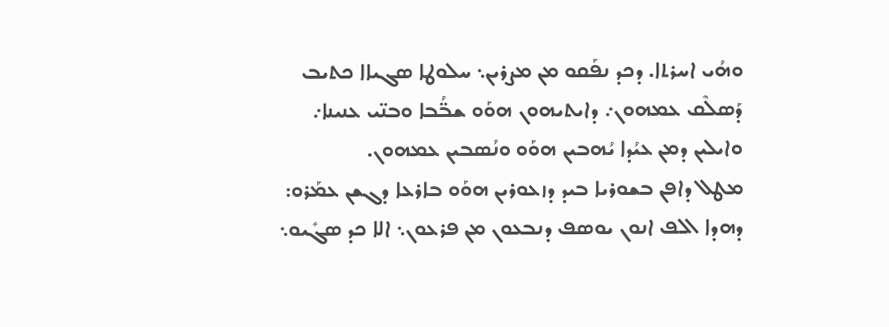ܘܗܳܝ ܐܚܪܬܐ. ܕܟܕ ܢܦܰܩܘ ܡܢ ܡܨܪܝܢ܆ ܚܠܘܛܐ ܣܓܝܐܐ ܟܬܝܒ ܕܰܣܠܶܩ ܥܡܗܘܢ܇ ܕܐܝܬܝܗܘܢ ܗܘܰܘ ܫܒ̈ܳܒܐ ܘܒܢ̈ܝ ܥܢܝܢܐ܇ ܘܐܝܠܝܢ ܕܡܢ ܥܝܳܕܐ ܝܳܗܒܝܢ ܗܘܰܘ ܘܢܳܣܒܝܢ ܥܡܗܘܢ.
ܡܛܠ ܕܐܦܢ ܒܫܘܪܝܐ ܒܝܕ ܕܙܥܘܪܝܢ ܗܘܰܘ ܒܐܪܥܐ ܕܓܫܢ ܥܡܰܪܘ: ܕܗܕܐ ܐܠܦ ܐܢܘܢ ܝܘܣܦ ܕܢܒܥܘܢ ܡܢ ܦܪܥܘܢ܆ ܐܠܐ ܟܕ ܣܓܺܝܘ܆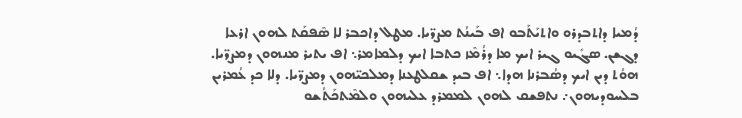ܕܳܡܝܐ ܕܐܬܒܕܪܘ ܘܐܬܝܰܬܰܒܘ ܐܦ ܒܰܝܢܳܬ ܡܨܖ̈ܝܐ. ܡܛܠ ܕܐܟܒܪ ܠܐ ܣܶܦܩܰܬ ܠܗܘܢ ܐܪܥܐ ܕܓܫܢ. ܣܓܺܝܘ ܓܝܪ ܐܝܟ ܡܐ ܕܪܳܡܶܙ ܟܬܒܐ ܐܝܟ ܕܠܡܐܡܪ܆ ܐܦ ܝܬܝܪ ܡܢܗܘܢ ܕܡܨܖ̈ܝܐ.
ܗܘܳܬ ܕܝܢ ܐܝܟ ܕܣܳܒܪܢܐ ܗܕܐ܆ ܐܦ ܒܝܕ ܫܩܠܛܥܢܐ ܕܡܠܟܝ̈ܗܘܢ ܕܡܨܖ̈ܝܐ. ܕܠܐ ܟܕ ܥܳܡܪܝܢ ܒܠܚܘܕܝܗܘܢ܇ ܢܬܦܫܩ ܠܗܘܢ ܠܡܡܪܕ ܥܠܝܗܘܢ ܘܠܡܶܬܟܰܬܳܫܘ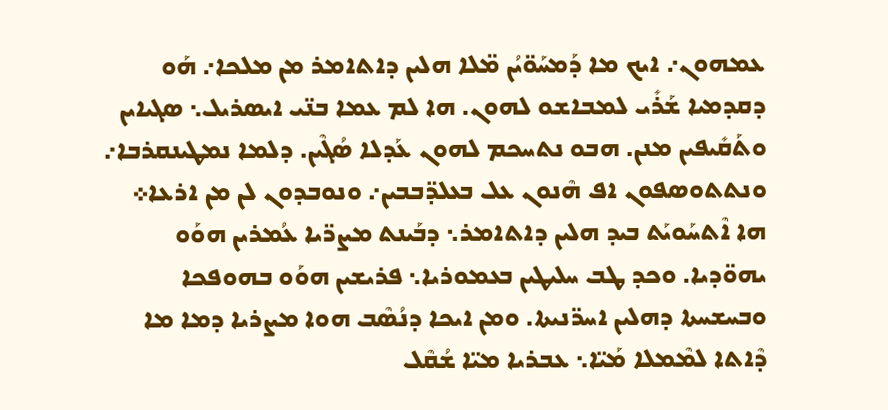ܥܡܗܘܢ܇ ܐܝܟ ܡܐ ܕܰܡܚܰܘ̈ܝܳܢ ܡ̈ܠܐ ܗܠܝܢ ܕܐܬܐܡܪ ܡܢ ܡܠܟܐ܇ ܗܰܘ ܕܩܕܡܝܐ ܫܰܪܺܝ ܠܡܒܐܫܘ ܠܗܘܢ. ܗܐ ܠܡ ܥܡܐ ܒܢ̈ܝ ܐܝܣܪܝܠ܆ ܣܓܝܐܝܢ ܘܬܰܩܺܝܦܝܢ ܡܢܢ. ܗܒܘ ܢܬܚܟܡ ܠܗܘܢ ܥܰܕܠܐ ܣܳܓܶܝܢ. ܕܠܡܐ ܢܡܛܝܢܩܪܒܐ܇ ܘܢܬܬܘܣܦܘܢ ܐܦ ܗܶܢܘܢ ܥܠ ܒܥܠܕ̈ܒܒܝܢ܇ ܘܢܘܒܕܘܢ ܠܢ ܡܢ ܐܪܥܐ܀
ܗܐ ܐܶܬܚܰܘܝܰܬ ܒܝܕ ܗܠܝܢ ܕܐܬܐܡܪ܆ ܕܒܰܝܢܬ ܡܨܖ̈ܝܐ ܥܳܡܪܝܢ ܗܘܰܘ ܝܗܘ̈ܕܝܐ. ܘܟܕ ܛܒ ܚܠܝܛܝܢ ܒܥܡܘܪܝܐ܆ ܦܪܝܫܝܢ ܗܘܰܘ ܒܗܘܦܟܐ ܘܒܚܫܚܬܐ ܕܗܠܝܢ ܐܚܖ̈ܢܝܬܐ. ܘܡܢ ܐܝܟܐ ܕܢܳܣܶܒ ܗܘܐ ܡܨܪܝܐ ܕܡܐ ܡܐ ܕܶܐܬܐ ܠܡܶܡܠܐ ܡܰܝ̈ܐ܆ ܥܒܪܝܐ ܡܝ̈ܐ ܫܳܩܶܠ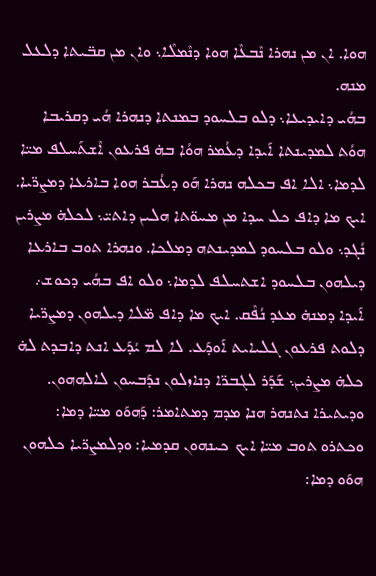ܗܘܐ. ܐܢ ܡܢ ܢܗܪܐ ܢܶܒܥܶܐ ܗܘܐ ܕܢܶܡܠܶܐ܆ ܘܐܢ ܡܢ ܩܒ̈ܝܬܐ ܕܠܥܠ ܡܢܗ.
ܒܗܳܝ ܕܐܝܕܝܥܐ܆ ܕܠܘ ܒܠܚܘܕ ܒܡܢܬܐ ܕܢܗܪܐ ܗܳܝ ܕܩܪܝܒܐ ܗܘܳܬ ܠܡܕܝܢܬܐ ܐܰܝܕܐ ܕܥܳܡܪ ܗܘܳܐ ܒܗ̇ ܦܪܥܘܢ ܐܶܫܬܰܚܠܦ ܡܝ̈ܐ ܠܕܡܐ܆ ܐܠܐ ܐܦ ܒܟܠܗ ܢܗܪܐ ܗܰܘ ܕܥܳܒܪ ܗܘܐ ܒܐܪܥܐ ܕܡܨܖ̈ܝܐ. ܐܝܟ ܡܐ ܕܐܦ ܟܠ ܚܕܐ ܡܢ ܡܚܘ̈ܬܐ ܗܠܝܢ ܕܐܬܝ̈܆ ܠܟܠܗ̇ ܡܨܪܝܢ ܢܳܓܕ܆ ܘܠܘ ܒܠܚܘܕ ܠܡܕܝܢܬܗ ܕܡܠܟܐ. ܘܢܗܪܐ ܬܘܒ ܒܐܪܥܐ ܕܝܠܗܘܢ ܒܠܚܘܕ ܐܫܬܚܠܦ ܠܕܡܐ܆ ܘܠܘ ܐܦ ܒܗܳܝ ܕܟܘܫ܇ ܐܰܝܕܐ ܕܡܢܗ̇ ܡܥܕ ܢܳܦܶܩ. ܐܝܟ ܡܐ ܕܐܦ ܡ̈ܠܐ ܕܝܠܗܘܢ ܕܡܨܖ̈ܝܐ ܕܠܘܬ ܦܪܥܘܢ ܓܠܝܐܝܬ ܐܰܘܕܰܥ. ܠܐ ܠܡ ܝܳܕܰܥ ܐܢܬ ܕܐܒܕܬ ܠܗ̇ ܟܠܗ̇ ܡܨܪܝܢ܆ ܫܰܕܰܪ ܠܓܒܖ̈ܐ ܕܢܐܙܠܘܢ ܢܕܰܒܚܘܢ ܠܐܠܗܗܘܢ.
ܘܕܝܬܝܪܐ ܢܬܢܗܪ ܗܢܐ ܡܕܡ ܕܡܬܐܡܪ: ܕܰܗܘܰܘ ܡܝ̈ܐ ܕܡܐ: ܘܟܬܪܘ ܬܘܒ ܡܝ̈ܐ ܐܝܟ ܟܝܢܗܘܢ ܩܕܡܝܐ: ܘܕܠܡܨܖ̈ܝܐ ܟܠܗܘܢ ܗܘܰܘ ܕܡܐ: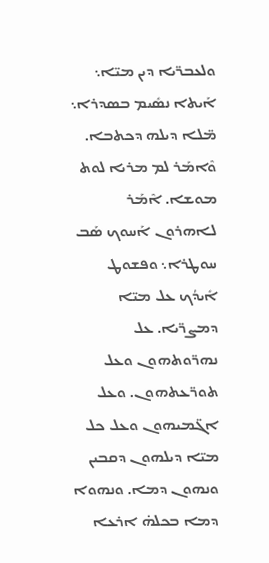ܘܠܥܒܖ̈ܝܐ ܕܝܢ ܡܝ̈ܐ܆ ܐܰܝܬܐ ܢܣܺܝܡ ܒܣܕܪܐ܆ ܡ̈ܠܐ ܕܝܠܗ ܕܟܬܒܐ. ܘܶܐܡܰܪ ܠܡ ܡܪܝܐ ܠܘܬ ܡܘܫܐ. ܐܶܡܰܪ ܠܐܗܪܘܢ ܐܰܚܘܟ ܣܰܒ ܚܘܛܪܐ܆ ܘܦܫܘܛ ܐܺܝܕܳܟ ܥܠ ܡܝ̈ܐ ܕܡܨܖ̈ܝܐ. ܥܠ ܢܗܖ̈ܘܬܗܘܢ ܘܥܠ ܬܘܖ̈ܥܬܗܘܢ. ܘܥܠ ܐܓ̈ܡܝܗܘܢ ܘܥܠ ܟܠ ܡܝ̈ܐ ܕܝܠܗܘܢ ܕܩܒܝܢ ܘܢܗܘܢ ܕܡܐ. ܘܢܗܘܐ ܕܡܐ ܒܟܠܗ̇ ܐܪܥܐ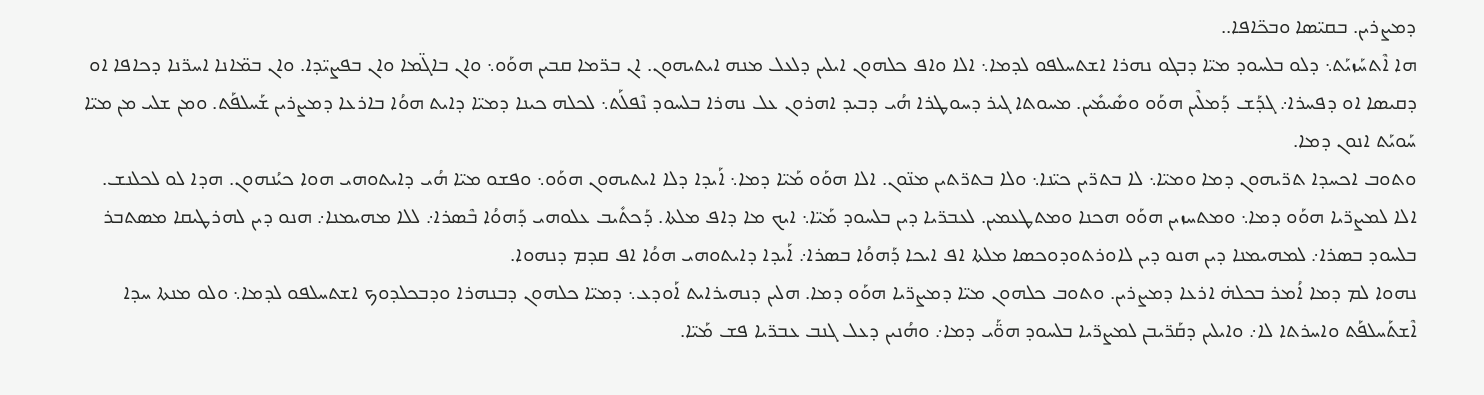ܕܡܨܪܝܢ. ܒܩܝ̈ܣܐ ܘܒܟ̈ܐܦܐ..
ܗܐ ܐܶܬܚܰܙܝܰܬ܆ ܕܠܘ ܒܠܚܘܕ ܡܝ̈ܐ ܕܒܓܘ ܢܗܪܐ ܐܫܬܚܠܦܘ ܠܕܡܐ܆ ܐܠܐ ܘܐܦ ܟܠܗܘܢ ܐܝܠܝܢ ܕܠܥܠ ܡܢܗ ܐܝܬܝܗܘܢ. ܐܢ ܒܖ̈ܡܐ ܩܒܝܢ ܗܘܰܘ܆ ܘܐܢ ܒܐܓ̈ܡܐ ܘܐܢ ܒܦܨܝ̈ܕܐ. ܘܐܢ ܒܡ̈ܐܢܐ ܐܚܖ̈ܢܐ ܕܟܐܦܐ ܐܘ ܕܩܝܣܐ ܐܘ ܕܦܚܪܐ܇ ܓܕܰܫ ܕܰܡܠܶܝܢ ܗܘܰܘ ܘܣܺܝܡܺܝܢ. ܡܚܘܬܐ ܓܝܪ ܕܚܘܛܪܐ ܗܳܝ ܕܒܝܕ ܐܗܪܘܢ ܥܠ ܢܗܪܐ ܒܠܚܘܕ ܢܶܦܠܰܬ܆ ܠܟܠܗ ܟܝܢܐ ܕܡܝ̈ܐ ܕܐܝܬ ܗܘܳܐ ܒܐܪܥܐ ܕܡܨܪܝܢ ܫܰܚܠܦܰܬ. ܘܡܢ ܫܠܝ ܡܢ ܡܝ̈ܐ ܚܰܘܝܰܬ ܐܢܘܢ ܕܡܐ.
ܘܬܘܒ ܐܟܚܕܐ ܬܖ̈ܝܗܘܢ ܕܡܐ ܘܡܝ̈ܐ܆ ܠܐ ܒܬܖ̈ܝܢ ܟܝ̈ܢܐ܆ ܘܠܐ ܒܬܖ̈ܬܝܢ ܡܢ̈ܘܢ. ܐܠܐ ܗܘܰܘ ܡܰܝ̈ܐ ܕܡܐ܆ ܐܰܝܕܐ ܕܠܐ ܐܝܬܝܗܘܢ ܗܘܰܘ܆ ܘܦܫܘ ܡܝ̈ܐ ܗܳܝ ܕܐܝܬܘܗܝ ܗܘܐ ܟܝܳܢܗܘܢ. ܗܕܐ ܠܘ ܠܟܠܢܫ. ܐܠܐ ܠܡܨܖ̈ܝܐ ܗܘܰܘ ܕܡܐ܆ ܘܡܬܚܙܝܢ ܗܘܰܘ ܗܟܢܐ ܘܡܬܛܥܡܝܢ. ܠܥܒܖ̈ܝܐ ܕܝܢ ܒܠܚܘܕ ܡܰܝ̈ܐ܆ ܐܝܟ ܡܐ ܕܐܦ ܡܠܬܐ. ܕܰܟܬܺܝܒ ܥܠܘܗܝ ܕܰܗܘܳܐ ܒܶܣܪܐ܇ ܠܠܐ ܡܗܝܡܢܐ܇ ܗܢܘ ܕܝܢ ܠܗܪܛܝܩܐ ܡܣܬܒܪ ܒܠܚܘܕ ܒܣܪܐ܇ ܠܡܗܝܡܢܐ ܕܝܢ ܗܢܘ ܕܝܢ ܠܐܘܪܬܘܕܘܟܣܐ ܡܠܬܐ ܐܦ ܐܝܟܐ ܕܰܗܘܳܐ ܒܣܪܐ܇ ܐܰܝܕܐ ܕܐܝܬܘܗܝ ܗܘܳܐ ܐܦ ܩܕܡ ܕܢܗܘܐ.
ܢܗܘܐ ܠܡ ܕܡܐ ܐܳܡܪ ܒܟܠܗ̇ ܐܪܥܐ ܕܡܨܪܝܢ. ܘܬܘܒ ܟܠܗܘܢ ܡܝ̈ܐ ܕܡܨܖ̈ܝܐ ܗܘܰܘ ܕܡܐ. ܗܠܝܢ ܕܢܗܝܪܐܝܬ ܐܰܘܕܥ܆ ܕܡܝ̈ܐ ܟܠܗܘܢ ܕܒܢܗܪܐ ܘܕܒܟܠܕܘܟ ܐܫܬܚܠܦܘ ܠܕܡܐ܆ ܘܠܘ ܡܢܬܐ ܚܕܐ ܐܶܫܬܰܚܠܦܰܬ ܘܐܚܪܬܐ ܠܐ܇ ܘܐܝܠܝܢ ܕܩܰܖ̈ܝܒܢ ܠܡܨܖ̈ܝܐ ܒܠܚܘܕ ܗܘ̈ܰܝ ܕܡܐ܇ ܘܗܳܢܝܢ ܕܥܠ ܓܢܒ ܥܒܖ̈ܝܐ ܦܫ ܡܰܝ̈ܐ.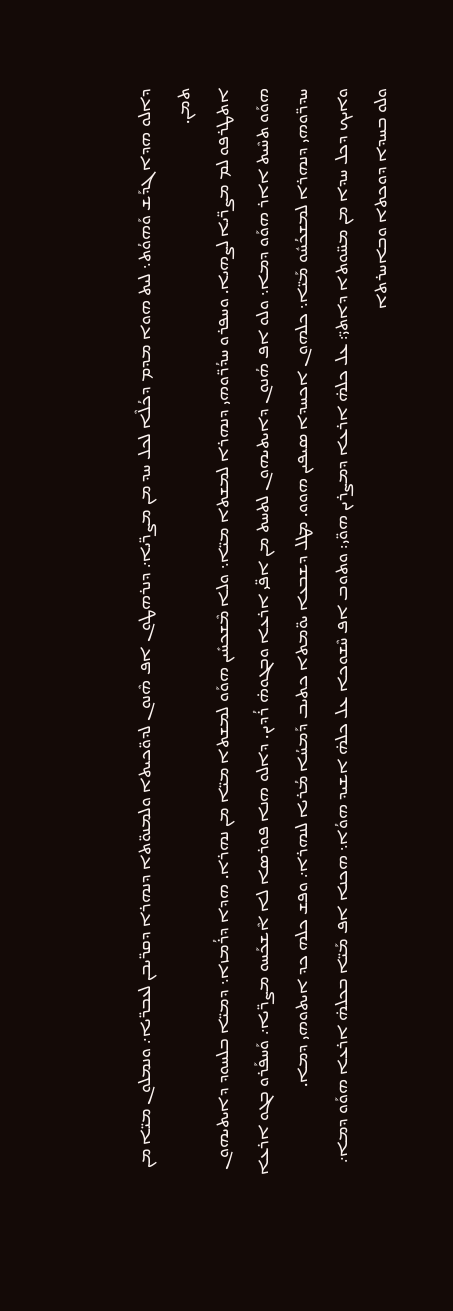ܕܐܠܘ ܗܕܐ ܓܕܰܫ ܘܰܗܘܳܬ܆ ܠܝܬ ܗܘܐ ܡܕܡ ܕܟܳܠܶܐ ܠܟܠ ܚܕ ܡܢ ܡܨܖ̈ܝܐ܇ ܕܢܪܗܛܘܢ ܐܦ ܗܶܢܘܢ ܠܕܘ̈ܟܝܬܐ ܘܠܡܢܘ̈ܬܐ ܕܢܗܪܐ ܕܩܖ̈ܝܒܢ ܠܥܒܖ̈ܝܐ܇ ܘܢܡܠܘܢ ܡܝ̈ܐ ܡܢ ܬܡܢ.
ܐܬܛܪܦܘ ܠܡ ܡܨܖ̈ܝܐ ܠܨܗܝܐ. ܘܚܦܪܘ ܚܕܳܖ̈ܘܗܝ ܕܢܗܪܐ ܠܡܫܬܐ ܡܝ̈ܐ܆ ܘܠܐ ܡܶܫܟܚܺܝܢ ܗܘܰܘ ܠܡܫܬܐ ܡܝ̈ܐ ܡܢ ܢܗܪܐ. ܗܕܐ ܕܪܳܡܙܐ܆ ܕܡܝ̈ܐ ܒܠܚܘܕ ܕܐܝܬܝܗܘܢ ܗܘܰܘ ܬܚܶܝܬ ܐܐܪ ܗܘܰܘ ܕܡܐ܆ ܘܠܘ ܐܦ ܗܳܢܘܢ ܕܐܝܬܝܗܘܢ ܠܬܚܬ ܡܢ ܐܦ̈ܝ ܐܪܥܐ ܘܒܓܘܗ̇ ܪܳܕܝܢ. ܕܐܠܘ ܗܢܐ ܦܘܪܣܐ ܠܐ ܐܶܫܟܰܚܘ ܡܨܖ̈ܝܐ܇ ܘܰܚܦܰܪܘ ܒܓܘ ܐܪܥܐ ܚܕܖ̈ܘܗܝ ܕܢܗܪܐ ܠܡܫܟܳܚܽܘ ܡܰܝ̈ܐ܆ ܟܠܗܘܢ ܐܟܚܕܐ ܣܝܦܝܢ ܗܘܘ. ܡܛܠ ܕܫܒܥܐ ܝܘ̈ܡܬܐ ܟܬܝܒ ܕܰܡܚܳܐ ܡܳܪܝܐ ܠܢܗܪܐ܇ ܘܦܫ ܟܠܗ ܟܕ ܐܝܬܘܗܝ ܕܡܐ.
ܘܐܝܟ ܕܟܠ ܚܕܐ ܡܢ ܡܚ̈ܘܬܐ ܕܐܬܝ̈: ܥܠ ܟܠܗ̇ ܐܪܥܐ ܕܡܨܪܝܢ ܗܘ̈ܝ: ܘܬܘܒ ܐܦ ܚܶܫܘܟܐ ܥܠ ܟܠܗ̇ ܐܫܝܕ ܗܘܳܐ܆ ܗܟܢܐ ܐܦ ܡܰܝ̈ܐ ܒܟܠܗ̇ ܐܪܥܐ ܗܘܰܘ ܕܡܐ܇ ܘܠܘ ܒܚܕܐ ܕܘܟܬܐ ܘܒܐܚܪܬܐ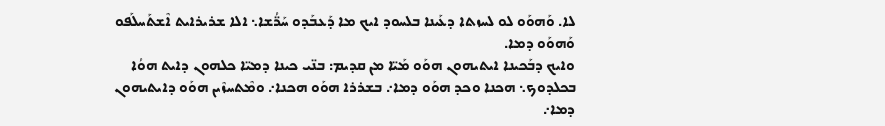ܠܐ. ܘܰܗܘܰܘ ܠܘ ܠܚܙܬܐ ܕܥܰܝܢܐ ܒܠܚܘܕ ܐܝܟ ܡܐ ܕܰܥܒܰܕܘ ܚܰܖ̈ܳܫܐ܆ ܐܠܐ ܫܪܝܪܐܝܬ ܐܶܫܬܰܚܠܰܦܘ ܘܰܗܘܰܘ ܕܡܐ.
ܘܐܝܟ ܕܒܰܟܝܢܐ ܐܝܬܝܗܘܢ ܗܘܰܘ ܡܰܝ̈ܐ ܡܢ ܩܕܝܡ: ܒܢ̈ܝ ܟܝܢܐ ܕܡܝ̈ܐ ܟܠܗܘܢ ܕܐܝܬ ܗܘܳܐ ܒܟܠܕܘܟ܆ ܗܟܢܐ ܘܟܕ ܗܘܰܘ ܕܡܐ܇ ܒܫܪܪܐ ܗܘܰܘ ܗܟܢܐ܇ ܘܡܶܬܚܙܶܝܢ ܗܘܰܘ ܕܐܝܬܝܗܘܢ ܕܡܐ܇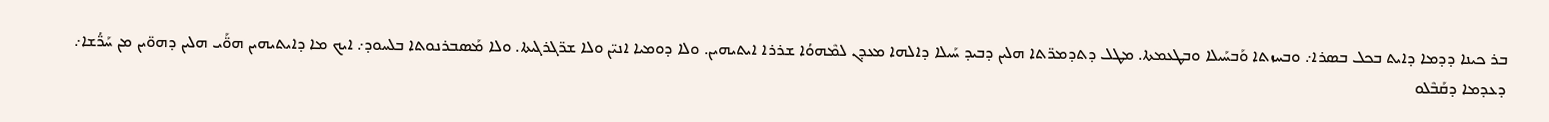ܒܪ ܟܝܢܐ ܕܕܡܐ ܕܐܝܬ ܒܟܠ ܒܣܪܐ܇ ܘܒܚܙܬܐ ܘܰܒܚܰܝܠܐ ܘܒܛܥܡܬܐ. ܡܛܠ ܕܬܕܡܖ̈ܬܐ ܗܠܝܢ ܕܒܝܕ ܚܰܝܠܐ ܕܐܠܗܐ ܡܥܕܢ ܠܡܶܗܘܳܐ ܫܪܪܐ ܐܝܬܝܗܝܢ. ܘܠܐ ܕܘܡܝܐ ܐܢܝ̈ܢ ܘܠܐ ܫܖ̈ܓܪܓܝܬܐ. ܘܠܐ ܡܰܣܒܪܢܘܬܐ ܒܠܚܘܕ܇ ܐܝܟ ܡܐ ܕܐܝܬܝܗܝܢ ܗܘ̈ܰܝ ܗܠܝܢ ܕܗܘ̈ܝܢ ܡܢ ܚܰܖ̈ܳܫܐ܇
ܕܥܕܡܐ ܕܩܰܒܶܠܘ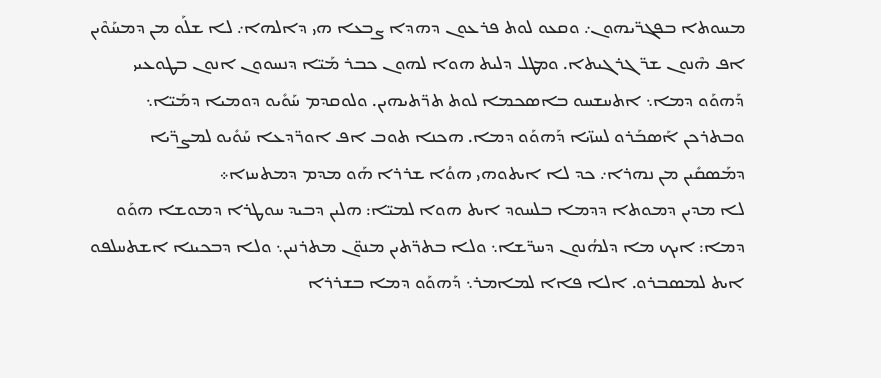ܡܚܘܬܐ ܒܦܓܖ̈ܝܗܘܢ܇ ܘܩܥܘ ܠܘܬ ܦܪܥܘܢ ܕܗܕܐ ܨܒܥܐ ܗܝ ܕܐܠܗܐ܇ ܠܐ ܫܠܰܘ ܡܢ ܕܡܚܰܘܶܝܢ ܐܦ ܗܶܢܘܢ ܫܖ̈ܓܪܓܝܬܐ. ܘܡܛܠ ܕܠܝܬ ܗܘܐ ܠܗܘܢ ܟܒܪ ܡܰܝ̈ܐ ܕܢܚܘܘܢ ܐܢܘܢ ܒܛܘܥܝܝ ܕܰܗܘܰܘ ܕܡܐ܆ ܐܬܚܫܚܘ ܒܐܣܟܡܐ ܠܘܬ ܬܖ̈ܬܝܗܝܢ. ܘܠܘܩܕܡ ܚܰܘܺܝܘ ܕܘܡܝܐ ܕܡܰܝ̈ܐ܆ ܘܒܬܪܟܢ ܐܰܣܒܰܪܘ ܠܚܙ̈ܝܐ ܕܰܗܘܰܘ ܕܡܐ. ܗܟܢܐ ܬܘܒ ܐܦ ܐܘܖ̈ܕܥܐ ܚܰܘܺܝܘ ܠܡܨܖ̈ܝܐ ܕܡܰܣܩܺܝܢ ܡܢ ܢܗܪܐ܇ ܟܕ ܠܐ ܐܝܬܘܗܝ ܗܘܳܐ ܫܪܪܐ ܗܰܘ ܡܕܡ ܕܡܬܚܙܐ܀
ܠܐ ܡܕܝܢ ܕܡܘܬܐ ܕܕܡܐ ܒܠܚܘܕ ܐܝܬ ܗܘܐ ܠܡܝ̈ܐ: ܗܠܝܢ ܕܒܝܕ ܚܘܛܪܐ ܕܡܘܫܐ ܗܘܰܘ ܕܡܐ: ܐܝܟ ܡܐ ܕܠܗܳܢܘܢ ܕܚܖ̈ܫܐ܆ ܘܠܐ ܒܬܖ̈ܬܝܢ ܡܢܘ̈ܢ ܡܬܪܢܝܢ܆ ܘܠܐ ܕܒܟܝܢܐ ܐܫܬܚܠܦܘ ܐܝܬ ܠܡܣܒܪܘ. ܐܠܐ ܦܐܐ ܠܡܐܡܪ܆ ܕܰܗܘܰܘ ܕܡܐ ܒܫܪܪܐ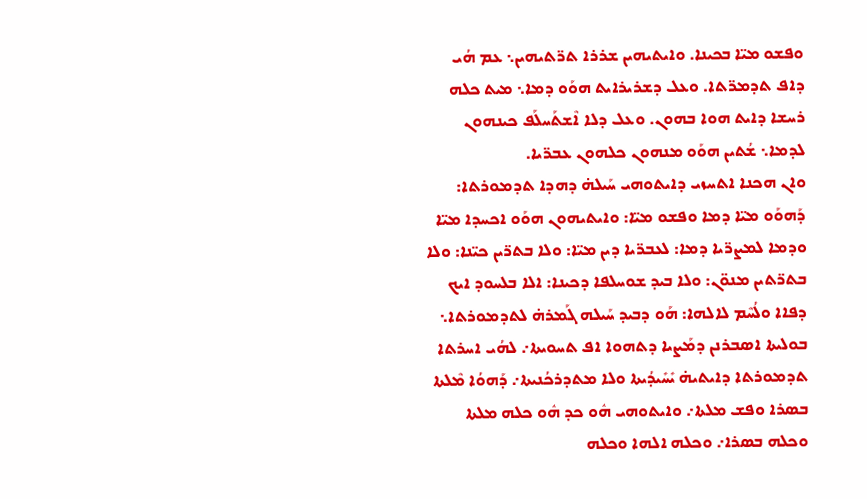ܘܦܫܘ ܡܝ̈ܐ ܒܟܝܢܐ. ܘܐܝܬܝܗܝܢ ܫܪܪܐ ܬܖ̈ܬܝܗܝܢ܆ ܥܡ ܗܳܝ ܕܐܦ ܬܕܡܖ̈ܬܐ. ܘܥܠ ܕܫܪܝܪܐܝܬ ܗܘܰܘ ܕܡܐ܆ ܡܝܬ ܟܠܗ ܪܚܫܐ ܕܐܝܬ ܗܘܐ ܒܗܘܢ. ܘܥܠ ܕܠܐ ܐܶܫܬܰܚܠܰܦ ܟܝܢܗܘܢ ܠܕܡܐ܆ ܫܳܬܝܢ ܗܘܰܘ ܡܢܗܘܢ ܟܠܗܘܢ ܥܒܖ̈ܝܐ.
ܘܐܢ ܗܟܢܐ ܐܬܚܙܝ ܕܐܝܬܘܗܝ ܚܰܝܠܗ̇ ܕܗܕܐ ܬܕܡܘܪܬܐ: ܕܰܗܘܰܘ ܡܝ̈ܐ ܕܡܐ ܘܦܫܘ ܡܝ̈ܐ: ܘܐܝܬܝܗܘܢ ܗܘܰܘ ܐܟܚܕܐ ܡܝ̈ܐ ܘܕܡܐ ܠܡܨܖ̈ܝܐ ܕܡܐ: ܠܥܒܖ̈ܝܐ ܕܝܢ ܡܝ̈ܐ: ܘܠܐ ܒܬܖ̈ܝܢ ܟܝ̈ܢܐ: ܘܠܐ ܒܬܖ̈ܬܝܢ ܡܢܘ̈ܢ: ܘܠܐ ܒܝܕ ܫܘܚܠܦܐ ܕܟܝܢܐ: ܐܠܐ ܒܠܚܘܕ ܐܝܟ ܕܦܐܐ ܘܠܳܚܶܡ ܠܐܠܗܐ: ܗܰܘ ܕܒܝܕ ܚܰܝܠܗ ܓܰܡܪܗ̇ ܠܬܕܡܘܪܬܐ܆ ܒܘܠܝܬܐ ܐܣܒܪܢܢ ܕܡܰܨܝܐ ܕܬܗܘܐ ܐܦ ܬܚܘܝܬܐ܇ ܠܗܳܝ ܐܚܪܬܐ ܬܕܡܘܪܬܐ ܕܐܝܬܝܗ̇ ܝܺܚܺܝܕܳܝܬܐ ܘܠܐ ܡܬܕܪܟܳܢܝܬܐ܇ ܕܰܗܘܳܐ ܡܶܠܬܐ ܒܣܪܐ ܘܦܫ ܡܠܬܐ܇ ܘܐܝܬܘܗܝ ܗܽܘ ܟܕ ܗܽܘ ܟܠܗ ܡܠܬܐ ܘܟܠܗ ܒܣܪܐ܇ ܘܟܠܗ ܐܠܗܐ ܘܟܠܗ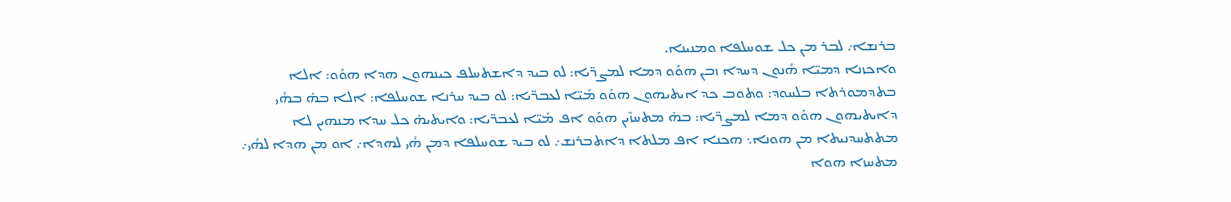ܒܪܢܫܐ܇ ܠܒܪ ܡܢ ܟܠ ܫܘܚܠܦܐ ܘܡܢܝܢܐ.
ܘܐܟܙܢܐ ܕܡܝ̈ܐ ܗܳܢܘܢ ܕܚܕܐ ܙܒܢ ܗܘܰܘ ܕܡܐ ܠܡܨܖ̈ܝܐ: ܠܘ ܒܝܕ ܕܐܫܬܚܠܦ ܟܝܢܗܘܢ ܗܕܐ ܗܘܰܘ: ܐܠܐ ܒܬܕܡܘܪܬܐ ܒܠܚܘܕ: ܘܬܘܒ ܟܕ ܐܝܬܝܗܘܢ ܗܘܰܘ ܡܰܝ̈ܐ ܠܥܒܖ̈ܝܐ: ܠܘ ܒܝܕ ܚܪܢܐ ܫܘܚܠܦܐ: ܐܠܐ ܒܗ̇ ܒܗܳܝ ܕܐܝܬܝܗܘܢ ܗܘܰܘ ܕܡܐ ܠܡܨܖ̈ܝܐ: ܒܗ̇ ܡܬܚܙܶܝܢ ܗܘܰܘ ܐܦ ܡܰܝ̈ܐ ܠܥܒܖ̈ܝܐ: ܘܐܝܬܝܗ̇ ܟܠ ܚܕܐ ܡܢܗܝܢ ܠܐ ܡܬܬܚܕܢܝܬܐ ܡܢ ܗܘܢܐ܆ ܗܟܢܐ ܐܦ ܡܠܬܐ ܕܐܬܒܪܢܫ܇ ܠܘ ܒܝܕ ܫܘܚܠܦܐ ܕܡܢ ܗܳܝ ܠܗܕܐ܇ ܐܘ ܡܢ ܗܕܐ ܠܗܳܝ܇ ܡܬܚܙܐ ܗܘܐ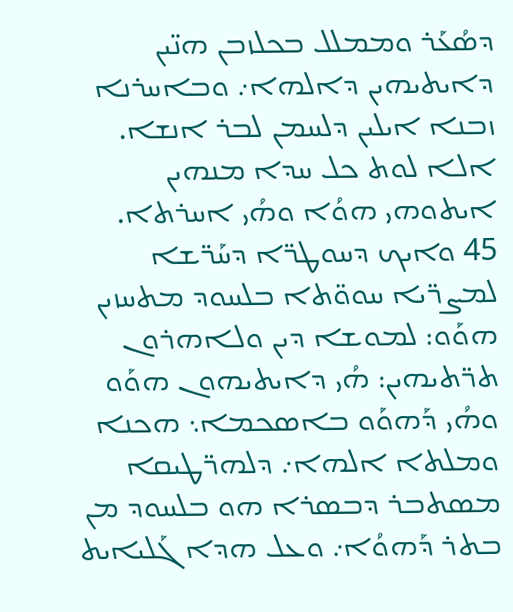ܕܣܳܥܰܪ ܘܡܡܠܠ ܒܟܠܙܒܢ ܗܢ̈ܝܢ ܕܐܝܬܝܗܝܢ ܕܐܠܗܐ܇ ܘܒܐܚܪܢܐ ܙܒܢܐ ܐܝܠܝܢ ܕܠܚܡܢ ܠܒܪ ܐܢܫܐ. ܐܠܐ ܠܘܬ ܟܠ ܚܕܐ ܡܢܗܝܢ ܐܝܬܘܗܝ ܗܘܳܐ ܘܗܳܝ ܐܚܪܬܐ.
45 ܘܐܝܟ ܕܚܘܛܖ̈ܐ ܕܚܰܖ̈ܫܐ ܠܡܨܖ̈ܝܐ ܚܘܘ̈ܬܐ ܒܠܚܘܕ ܡܬܚܙܝܢ ܗܘܰܘ: ܠܡܘܫܐ ܕܝܢ ܘܠܐܗܪܘܢ ܬܖ̈ܬܝܗܝܢ: ܗܳܝ ܕܐܝܬܝܗܘܢ ܗܘܰܘ ܘܗܳܝ ܕܰܗܘܰܘ ܒܐܣܟܡܐ܆ ܗܟܢܐ ܘܡܠܬܐ ܐܠܗܐ܇ ܕܠܗܖ̈ܛܝܩܐ ܡܣܬܒܪ ܕܒܣܪܐ ܗܘ ܒܠܚܘܕ ܡܢ ܒܬܪ ܕܰܗܘܳܐ܇ ܘܥܠ ܗܕܐ ܓܰܠܝܐܝܬ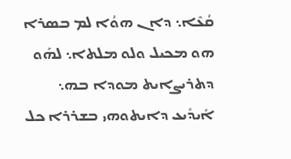ܩܳܥܶܐ܆ ܕܐܢ ܗܘܳܐ ܠܡ ܒܣܪܐ ܗܘ ܡܟܝܠ ܘܠܘ ܡܠܬܐ܆ ܠܗܰܘ ܕܬܪܝܨܐܝܬ ܡܘܕܐ ܒܗ܆ ܐܺܝܕܺܝܥ ܕܐܝܬܘܗܝ ܒܫܪܪܐ ܟܠ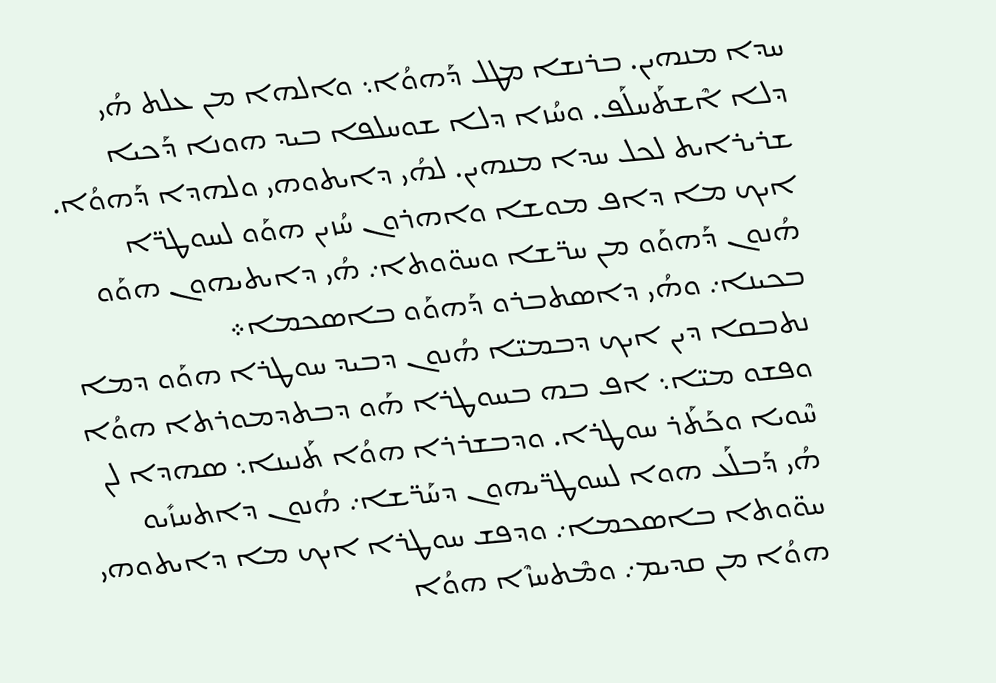ܚܕܐ ܡܢܗܝܢ. ܒܪܢܫܐ ܡܛܠ ܕܰܗܘܳܐ܆ ܘܐܠܗܐ ܡܢ ܥܠܬ ܗܳܝ ܕܠܐ ܐܶܫܬܰܚܠܰܦ. ܘܚܳܙܐ ܕܠܐ ܫܘܚܠܦܐ ܒܝܕ ܗܘܢܐ ܕܰܟܝܐ ܫܪܝܪܐܝܬ ܠܟܠ ܚܕܐ ܡܢܗܝܢ. ܠܗܳܝ ܕܐܝܬܘܗܝ ܘܠܗܕܐ ܕܰܗܘܳܐ. ܐܝܟ ܡܐ ܕܐܦ ܡܘܫܐ ܘܐܗܪܘܢ ܚܳܙܝܢ ܗܘܰܘ ܠܚܘܛܖ̈ܐ ܗܳܢܘܢ ܕܰܗܘܰܘ ܡܢ ܚܖ̈ܫܐ ܘܚܘ̈ܘܬܐ܇ ܗܳܝ ܕܐܝܬܝܗܘܢ ܗܘܰܘ ܒܟܝܢܐ܇ ܘܗܳܝ ܕܐܣܬܒܪܘ ܕܰܗܘܰܘ ܒܐܣܟܡܐ܀
ܢܬܒܩܐ ܕܝܢ ܐܝܟ ܕܒܡܝ̈ܐ ܗܳܢܘܢ ܕܒܝܕ ܚܘܛܪܐ ܗܘܰܘ ܕܡܐ ܘܦܫܘ ܡܝ̈ܐ܆ ܐܦ ܒܗ ܒܚܘܛܪܐ ܗܰܘ ܕܒܬܕܡܘܪܬܐ ܗܘܳܐ ܚܶܘܝܐ ܘܟܰܬܰܪ ܚܘܛܪܐ. ܘܕܒܫܪܪܐ ܗܘܳܐ ܬܰܢܝܢܐ܆ ܣܗܕܐ ܠܢ ܗܳܝ ܕܰܒܠܰܥ ܗܘܐ ܠܚܘܛܖ̈ܝܗܘܢ ܕܚܰܖ̈ܫܐ܇ ܗܳܢܘܢ ܕܐܬܚܙܺܝܘ ܚܘ̈ܘܬܐ ܒܐܣܟܡܐ܇ ܘܕܦܫ ܚܘܛܪܐ ܐܝܟ ܡܐ ܕܐܝܬܘܗܝ ܗܘܳܐ ܡܢ ܩܕܝܡ܇ ܘܡܶܬܚܙܶܐ ܗܘܳܐ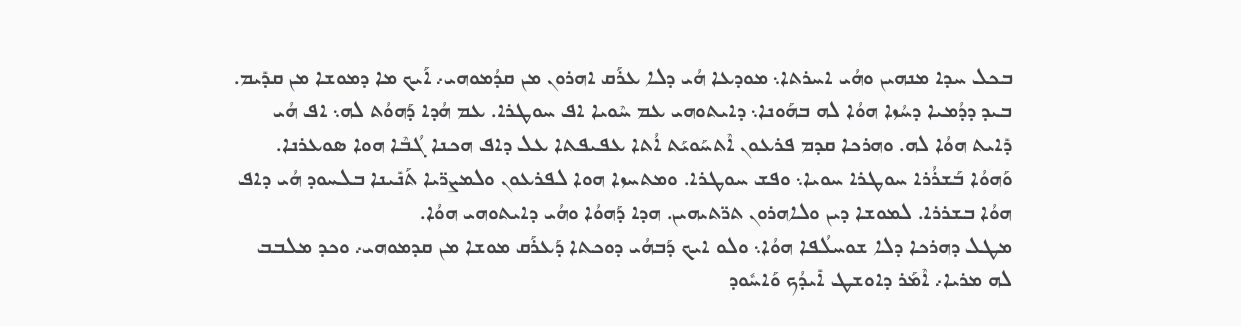ܒܟܠ ܚܕܐ ܡܢܗܝܢ ܘܗܳܝ ܐܚܪܬܐ܆ ܡܘܕܥܐ ܗܳܝ ܕܠܐ ܥܪܰܩ ܐܗܪܘܢ ܡܢ ܩܕܳܡܘܗܝ܇ ܐܰܝܟ ܡܐ ܕܡܘܫܐ ܡܢ ܩܕܺܝܡ.
ܒܝܕ ܕܕܳܡܝܐ ܕܚܳܙܐ ܗܘܳܐ ܠܗ ܒܗܰܘܢܐ܆ ܕܐܝܬܘܗܝ ܥܡ ܚܶܘܝܐ ܐܦ ܚܘܛܪܐ. ܥܡ ܗܳܕܐ ܕܰܗܘܳܬ ܠܗ܆ ܐܦ ܗܳܝ ܕܺܐܝܬ ܗܘܳܐ ܠܗ. ܘܗܪܟܐ ܩܕܡ ܦܪܥܘܢ ܐܶܬܚܰܘܝܰܬ ܐܳܬܐ ܥܦܝܦܬܐ ܥܠ ܕܐܦ ܗܟܢܐ ܓܳܒܶܐ ܗܘܐ ܣܘܥܪܢܐ. ܘܰܗܘܳܐ ܒܰܫܪܳܪܐ ܚܘܛܪܐ ܚܘܝܐ܆ ܘܦܫ ܚܘܛܪܐ. ܘܡܬܚܙܐ ܗܘܐ ܠܦܪܥܘܢ ܘܠܡܨܖ̈ܝܐ ܬܰܢܺܝܢܐ ܒܠܚܘܕ ܗܳܝ ܕܐܦ ܗܘܳܐ ܒܫܪܪܐ. ܠܡܘܫܐ ܕܝܢ ܘܠܐܗܪܘܢ ܬܖ̈ܬܝܗܝܢ. ܗܕܐ ܕܰܗܘܳܐ ܘܗܳܝ ܕܐܝܬܘܗܝ ܗܘܳܐ.
ܡܛܠ ܕܗܪܟܐ ܕܠܐ ܫܘܚܠܳܦܐ ܗܘܳܐ܆ ܘܠܘ ܐܝܟ ܕܰܒܗܳܝ ܕܘܟܬܐ ܕܰܥܪܰܩ ܡܘܫܐ ܡܢ ܩܕܡܘܗܝ܇ ܘܟܕ ܡܠܒܒ ܠܗ ܡܪܝܐ܇ ܐܶܡܰܪ ܕܐܘܫܛ ܐܺܝܕܳܟ ܘܰܐܚܽܘܕ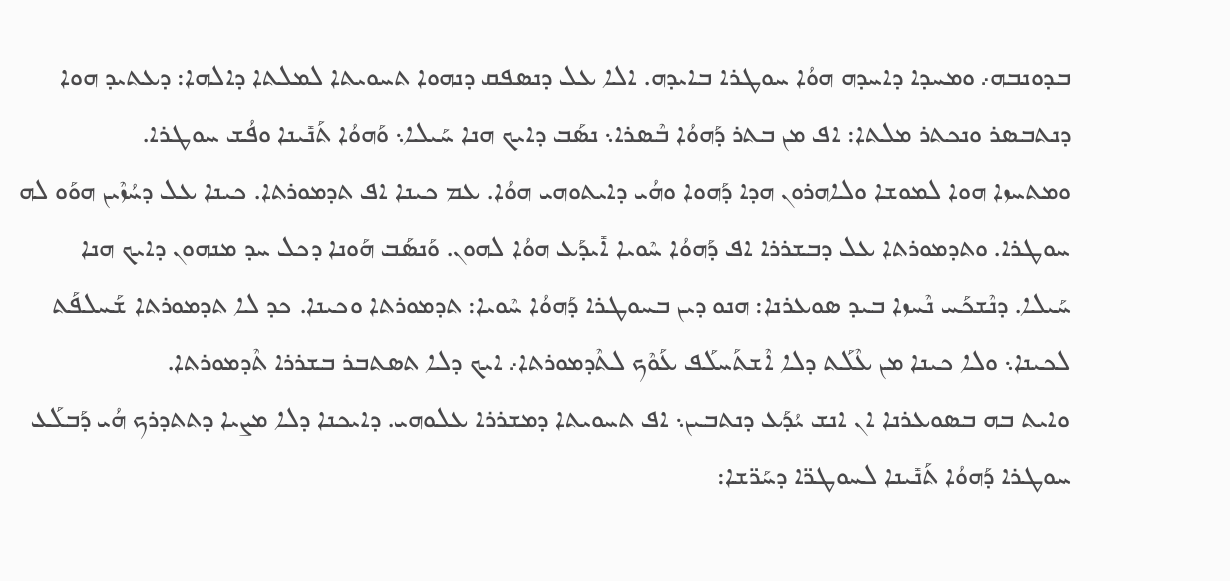ܒܕܘܢܒܗ܇ ܘܡܚܕܐ ܕܐܚܕܗ ܗܘܳܐ ܚܘܛܪܐ ܒܐܝܕܗ. ܐܠܐ ܥܠ ܕܢܣܦܩ ܕܢܗܘܐ ܬܚܘܝܬܐ ܠܡܠܬܐ ܕܐܠܗܐ: ܕܥܬܝܕ ܗܘܐ ܕܢܬܒܣܪ ܘܢܟܬܪ ܡܠܬܐ: ܐܦ ܡܢ ܒܬܪ ܕܰܗܘܳܐ ܒܶܣܪܐ܆ ܢܣܰܒ ܕܐܝܟ ܗܢܐ ܚܰܝܠܐ܆ ܘܰܗܘܳܐ ܬܰܢܺܝܢܐ ܘܦܳܫ ܚܘܛܪܐ.
ܘܡܬܚܙܐ ܗܘܐ ܠܡܘܫܐ ܘܠܐܗܪܘܢ ܗܕܐ ܕܰܗܘܐ ܘܗܳܝ ܕܐܝܬܘܗܝ ܗܘܳܐ. ܥܡ ܟܝܢܐ ܐܦ ܬܕܡܘܪܬܐ. ܟܝܢܐ ܥܠ ܕܚܳܙܶܝܢ ܗܘܰܘ ܠܗ ܚܘܛܪܐ. ܘܬܕܡܘܪܬܐ ܥܠ ܕܒܫܪܪܐ ܐܦ ܕܰܗܘܳܐ ܚܶܘܝܐ ܐܺܝܕܰܥ ܗܘܳܐ ܠܗܘܢ. ܘܰܢܣܰܒ ܗܰܘܢܐ ܕܟܠ ܚܕ ܡܢܗܘܢ ܕܐܝܟ ܗܢܐ ܚܰܝܠܐ. ܕܢܶܫܟܰܚ ܢܶܚܙܐ ܒܝܕ ܣܘܥܪܢܐ: ܗܢܘ ܕܝܢ ܒܚܘܛܪܐ ܕܰܗܘܳܐ ܚܶܘܝܐ: ܬܕܡܘܪܬܐ ܘܟܝܢܐ. ܟܕ ܠܐ ܬܕܡܘܪܬܐ ܫܰܚܠܦܰܬ ܠܟܝܢܐ܆ ܘܠܐ ܟܝܢܐ ܡܢ ܥܶܠܰܬ ܕܠܐ ܐܶܫܬܰܚܠܰܦ ܥܰܘܶܟ ܠܬܶܕܡܘܪܬܐ܇ ܐܝܟ ܕܠܐ ܬܣܬܒܪ ܒܫܪܪܐ ܬܶܕܡܘܪܬܐ.
ܘܐܝܬ ܒܗ ܒܣܘܥܪܢܐ ܐܢ ܐܢܫ ܝܳܕܰܥ ܕܢܬܒܝܢ܆ ܐܦ ܬܚܘܝܬܐ ܕܡܫܪܪܐ ܥܠܘܗܝ. ܕܐܝܟܢܐ ܕܠܐ ܡܨܝܐ ܕܬܬܕܪܟ ܗܳܝ ܕܰܒܠܰܥ ܚܘܛܪܐ ܕܰܗܘܳܐ ܬܰܢܺܝܢܐ ܠܚܘܛܖ̈ܐ ܕܚܰܖ̈ܫܐ: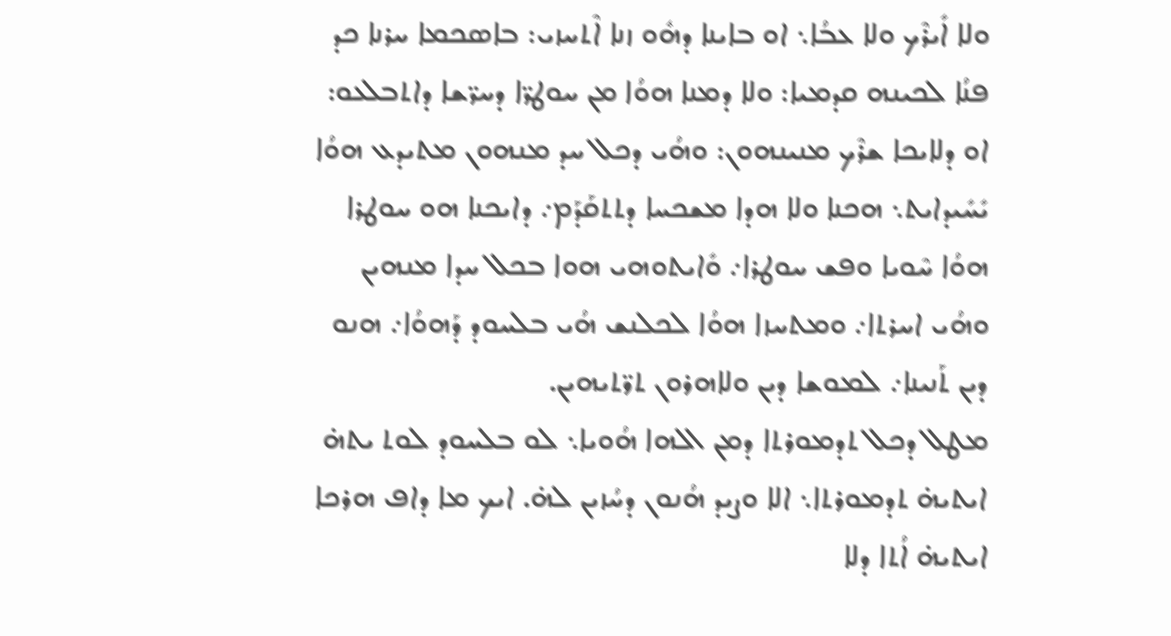ܘܠܐ ܐܺܝܪܶܟ ܘܠܐ ܥܒܳܐ܆ ܐܘ ܒܐܝܢܐ ܕܗܽܘ ܙܢܐ ܐܶܬܚܙܝ: ܒܐܣܟܡܐ ܚܪܢܐ ܟܕ ܦܢܳܐ ܠܟܝܢܗ ܩܕܡܝܐ: ܘܠܐ ܕܡܢܐ ܗܘܳܐ ܡܢ ܚܘܛܖ̈ܐ ܕܚܖ̈ܫܐ ܕܐܬܒܠܥܘ: ܐܘ ܕܠܐܝܟܐ ܫܪܶܟ ܡܢܝܢܗܘܢ: ܘܗܳܝ ܕܟܠ ܚܕ ܡܢܗܘܢ ܡܬܝܕܥ ܗܘܳܐ ܝܺܚܺܝܕܐܝܬ܆ ܗܟܢܐ ܘܠܐ ܗܕܐ ܡܫܟܚܐ ܕܬܬܩܰܕܰܡ܇ ܕܐܝܟܢܐ ܗܘ ܚܘܛܪܐ ܗܘܳܐ ܚܶܘܝܐ ܘܦܫ ܚܘܛܪܐ܇ ܘܺܐܝܬܘܗܝ ܗܘܐ ܒܟܠ ܚܕܐ ܡܢܗܝܢ ܘܗܳܝ ܐܚܪܬܐ܇ ܘܡܬܚܙܐ ܗܘܳܐ ܠܟܠܢܫ ܗܳܝ ܒܠܚܘܕ ܕܰܗܘܳܐ܇ ܗܢܘ ܕܝܢ ܬܰܢܝܢܐ܇ ܠܡܘܫܐ ܕܝܢ ܘܠܐܗܪܘܢ ܬܖ̈ܬܝܗܝܢ.
ܡܛܠ ܕܟܠ ܬܕܡܘܪܬܐ ܕܡܢ ܐܠܗܐ ܗܳܘܝܐ܆ ܠܘ ܒܠܚܘܕ ܠܘܬ ܝܬܗ̇ ܐܝܬܝܗ̇ ܬܕܡܘܪܬܐ܆ ܐܠܐ ܘܨܝܕ ܗܳܢܘܢ ܕܚܳܙܝܢ ܠܗ̇. ܐܝܟ ܡܐ ܕܐܦ ܗܪܟܐ ܐܝܬܝܗ̇ ܐܳܬܐ ܕܠܐ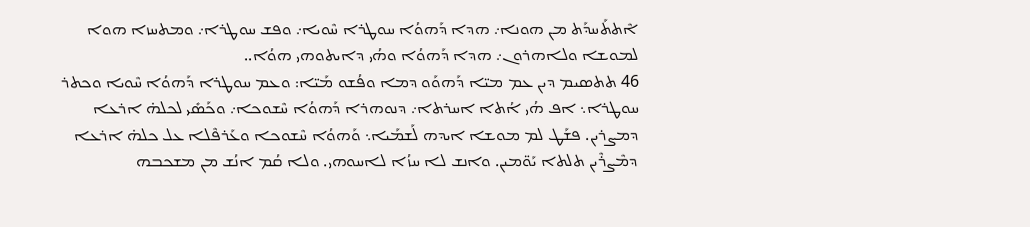ܐܶܬܬܰܚܕܰܬ ܡܢ ܗܘܢܐ܇ ܗܕܐ ܕܰܗܘܳܐ ܚܘܛܪܐ ܚܶܘܝܐ܇ ܘܦܫ ܚܘܛܪܐ܇ ܘܡܬܚܙܐ ܗܘܐ ܠܡܘܫܐ ܘܠܐܗܪܘܢ܇ ܗܕܐ ܕܰܗܘܳܐ ܘܗܳܝ ܕܐܝܬܘܗܝ ܗܘܳܐ..
46 ܬܬܣܝܡ ܕܝܢ ܥܡ ܡܝ̈ܐ ܕܰܗܘܰܘ ܕܡܐ ܘܦܳܫܘ ܡܰܝ̈ܐ: ܘܥܡ ܚܘܛܪܐ ܕܰܗܘܳܐ ܚܶܘܝܐ ܘܟܬܪ ܚܘܛܪܐ܆ ܐܦ ܗܳܝ ܐܳܬܐ ܐܚܪܬܐ܇ ܕܢܘܗܪܐ ܕܰܗܘܳܐ ܚܶܫܘܟܐ܇ ܘܟܰܣܺܝ ܠܟܠܗ̇ ܐܪܥܐ ܕܡܨܪܝܢ. ܦܫܰܛ ܠܡ ܡܘܫܐ ܐܝܕܗ ܠܰܫܡܰܝܐ܆ ܘܰܗܘܳܐ ܚܶܫܘܟܐ ܘܥܰܪܦܶܠܐ ܥܠ ܟܠܗ̇ ܐܪܥܐ ܕܡܶܨܪܶܝܢ ܬܠܬܐ ܝܰܘ̈ܡܝܢ. ܘܐܢܫ ܠܐ ܚܙܳܐ ܠܐܚܘܗܝ. ܘܠܐ ܩܳܡ ܐܢܳܫ ܡܢ ܡܫܟܒܗ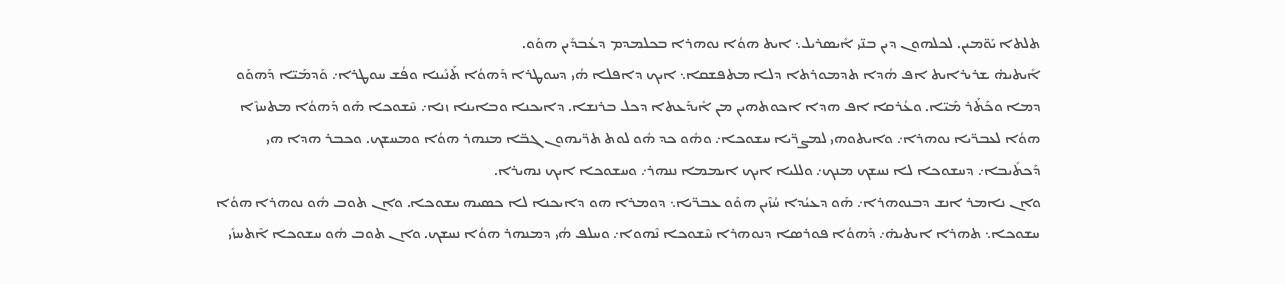ܬܠܬܐ ܝܰܘ̈ܡܝܢ. ܠܟܠܗܘܢ ܕܝܢ ܒܢ̈ܝ ܐܺܝܣܪܝܠ܆ ܐܝܬ ܗܘܳܐ ܢܘܗܪܐ ܒܟܠܡܕܡ ܕܥܳܒܕܺܝܢ ܗܘܰܘ.
ܐܺܝܬܝܗ̇ ܫܪܝܪܐܝܬ ܐܦ ܗܳܕܐ ܬܕܡܘܪܬܐ ܕܠܐ ܡܬܦܫܩܐ܆ ܐܝܟ ܕܐܦܠܐ ܗܳܝ ܕܚܘܛܪܐ ܕܰܗܘܳܐ ܬܰܢܺܝܢܐ ܘܦܳܫ ܚܘܛܪܐ܇ ܘܰܕܡܰܝ̈ܐ ܕܰܗܘܰܘ ܕܡܐ ܘܟܰܬܰܪ ܡܰܝ̈ܐ. ܘܥܳܪܩܐ ܐܦ ܗܕܐ ܐܟܘܬܗܝܢ ܡܢ ܐܺܝܕܰܥܬܐ ܕܟܠ ܒܪܢܫܐ. ܕܐܝܟܢܐ ܘܒܐܝܢܐ ܙܢܐ܇ ܚܶܫܘܟܐ ܗܰܘ ܕܰܗܘܳܐ ܡܬܚܙܶܐ ܗܘܳܐ ܠܥܒܖ̈ܝܐ ܢܘܗܪܐ܇ ܘܐܝܬܘܗܝ ܠܡܨܖ̈ܝܐ ܚܫܘܟܐ܇ ܘܗܽܘ ܟܕ ܗܽܘ ܠܘܬ ܬܖ̈ܝܗܘܢ ܓܒ̈ܐ ܡܢܗܪ ܗܘܳܐ ܘܡܚܫܟ. ܘܟܒܪ ܗܕܐ ܗܝ ܕܰܟܬܺܝܒܐ܇ ܕܚܫܘܟܐ ܠܐ ܢܚܫܟ ܡܢܟ܇ ܘܠܠܝܐ ܐܝܟ ܐܝܡܡܐ ܢܢܗܪ܇ ܘܚܫܘܟܐ ܐܝܟ ܢܗܝܪܐ.
ܘܐܢ ܢܐܡܪ ܐܢܫ ܕܒܢܘܗܪܐ܇ ܗܰܘ ܕܥܝܳܕܐ ܚܳܙܶܝܢ ܗܘܰܘ ܥܒܖ̈ܝܐ܆ ܕܘܡܪܐ ܗܘ ܕܐܝܟܢܐ ܠܐ ܟܣܝܗ ܚܫܘܟܐ. ܘܐܢ ܬܘܒ ܗܽܘ ܢܘܗܪܐ ܗܘܳܐ ܚܫܘܟܐ܆ ܬܗܪܐ ܐܝܬܝܗ̇܇ ܕܰܗܘܳܐ ܦܘܪܣܐ ܕܢܘܗܪܐ ܚܶܫܘܟܐ ܢܶܗܘܐ܇ ܘܚܠܦ ܗܳܝ ܕܡܢܗܪ ܗܘܳܐ ܢܚܫܟ. ܘܐܢ ܬܘܒ ܗܽܘ ܚܫܘܟܐ ܐܶܬܚܙܺܝ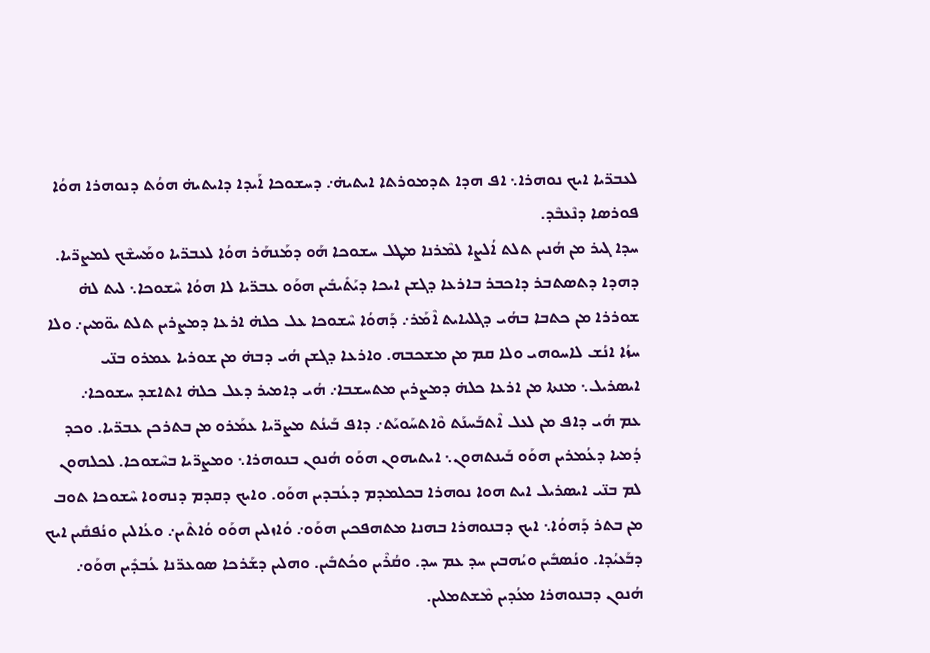ܠܥܒܖ̈ܝܐ ܐܝܟ ܢܘܗܪܐ܆ ܐܦ ܗܕܐ ܬܕܡܘܪܬܐ ܐܝܬܝܗ̇܇ ܕܚܫܘܟܐ ܐܰܝܕܐ ܕܐܝܬܝܗ̇ ܗܘܳܬ ܕܢܘܗܪܐ ܗܘܳܐ ܦܘܪܣܐ ܕܢܶܥܒܶܕ.
ܚܕܐ ܓܝܪ ܡܢ ܗܳܢܝܢ ܬܠܬ ܐܳܠܨܐ ܠܡܶܪܢܐ ܡܛܠ ܚܫܘܟܐ ܗܰܘ ܕܡܰܢܗܰܪ ܗܘܳܐ ܠܥܒܖ̈ܝܐ ܘܡܰܚܫܶܟ ܠܡܨܖ̈ܝܐ. ܕܗܕܐ ܕܬܣܬܒܪ ܕܐܟܒܪ ܒܐܪܥܐ ܕܓܫܢ ܐܝܟܐ ܕܝܰܬܺܝܒܺܝܢ ܗܘܰܘ ܥܒܖ̈ܝܐ ܠܐ ܗܘܳܐ ܚܶܫܘܟܐ܆ ܠܝܬ ܠܗ̇ ܫܘܪܪܐ ܡܢ ܟܬܒܐ ܒܗܳܝ ܕܓܠܝܐܝܬ ܐܶܡܰܪ܇ ܕܰܗܘܳܐ ܚܶܫܘܟܐ ܥܠ ܟܠܗ̇ ܐܪܥܐ ܕܡܨܪܝܢ ܬܠܬ ܝܘ̈ܡܝܢ܇ ܘܠܐ ܚܙܳܐ ܐܢܳܫ ܠܐܚܘܗܝ ܘܠܐ ܩܡ ܡܢ ܡܫܟܒܗ. ܘܐܪܥܐ ܕܓܫܢ ܗܳܝ ܕܒܗ̇ ܡܢ ܫܘܪܝܐ ܥܡܪܘ ܒܢ̈ܝ ܐܝܣܪܝܠ܆ ܡܢܬܐ ܡܢ ܐܪܥܐ ܟܠܗ̇ ܕܡܨܪܝܢ ܡܬܚܫܒܐ܇ ܗܳܝ ܕܐܡܝܪ ܕܥܠ ܟܠܗ̇ ܐܬܐܫܕ ܚܫܘܟܐ܇
ܥܡ ܗܳܝ ܕܐܦ ܡܢ ܠܥܠ ܐܶܬܒܰܚܢܰܬ ܘܶܐܬܚܰܘܝܰܬ܇ ܕܐܦ ܒܰܝܢܳܬ ܡܨܖ̈ܝܐ ܥܡܰܪܘ ܡܢ ܒܬܪܟܢ ܥܒܖ̈ܝܐ. ܘܟܕ ܕܳܡܝܐ ܕܥܳܡܪܝܢ ܗܘܰܘ ܒܰܝܢܬܗܘܢ܆ ܐܝܬܝܗܘܢ ܗܘܰܘ ܗܳܢܘܢ ܒܢܘܗܪܐ܆ ܘܡܨܖ̈ܝܐ ܒܚܶܫܘܟܐ. ܠܟܠܗܘܢ ܠܡ ܒܢ̈ܝ ܐܝܣܪܝܠ ܐܝܬ ܗܘܐ ܢܘܗܪܐ ܒܟܠܡܕܡ ܕܥܳܒܕܝܢ ܗܘܰܘ. ܘܐܝܟ ܕܩܕܡ ܕܢܗܘܐ ܚܶܫܘܟܐ ܬܘܒ ܡܢ ܒܬܪ ܕܰܗܘܳܐ܆ ܐܝܟ ܕܒܢܘܗܪܐ ܒܗܢܐ ܡܬܗܦܟܝܢ ܗܘܰܘ܇ ܘܳܐܙܠܝܢ ܗܘܰܘ ܘܳܐܬܶܝܢ܇ ܘܥܳܐܠܝܢ ܘܢܳܦܩܺܝܢ ܐܝܟ ܕܒܰܥܝܳܕܐ. ܘܢܳܣܒܺܝܢ ܘܝܳܗܒܝܢ ܚܕ ܥܡ ܚܕ. ܘܩܳܪܶܝܢ ܘܟܳܬܒܺܝܢ. ܘܗܠܝܢ ܕܫܰܪܟܐ ܣܘܥܖ̈ܢܐ ܥܳܒܕܺܝܢ ܗܘܰܘ܇ ܗܳܢܘܢ ܕܒܢܘܗܪܐ ܡܥܳܕܝܢ ܡܶܫܬܡܠܝܢ.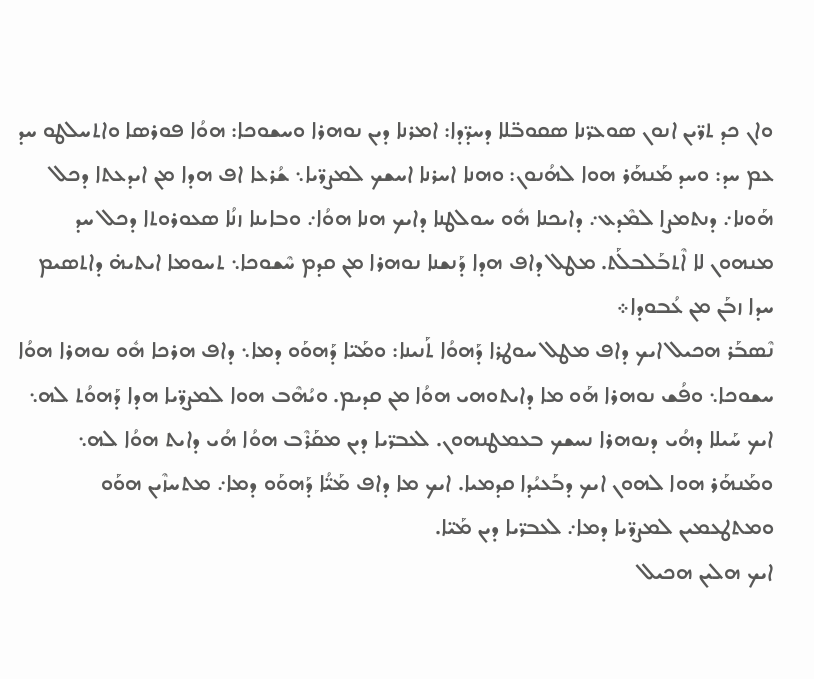ܘܐܢ ܟܕ ܬܖ̈ܝܢ ܐܢܘܢ ܣܘܥܖ̈ܢܐ ܣܩܘܒ̈ܠܐ ܕܚܕ̈ܕܐ: ܐܡܪܢܐ ܕܝܢ ܢܘܗܪܐ ܘܚܫܘܟܐ: ܗܘܳܐ ܦܘܪܣܐ ܘܐܬܚܠܛܘ ܚܕ ܥܡ ܚܕ: ܘܚܕ ܡܰܢܗܰܪ ܗܘܐ ܠܗܳܢܘܢ: ܘܗܢܐ ܐܚܪܢܐ ܐܚܫܟ ܠܡܨܖ̈ܝܐ܆ ܫܳܪܥܐ ܐܦ ܗܕܐ ܡܢ ܐܝܕܥܬܐ ܕܟܠ ܗܰܘܢܐ܇ ܕܢܬܡܨܐ ܠܡܶܕܥ܇ ܕܐܝܟܢܐ ܗܽܘ ܚܘܠܛܢܐ ܕܐܝܟ ܗܢܐ ܗܘܳܐ܇ ܘܒܐܝܢܐ ܙܢܳܐ ܣܥܘܪܘܬܐ ܕܟܠ ܚܕ ܡܢܗܘܢ ܠܐ ܐܶܬܒܰܠܒܠܰܬ. ܡܛܠ ܕܐܦ ܗܕܐ ܕܰܢܫܢܐ ܢܘܗܪܐ ܡܢ ܩܕܡ ܚܶܫܘܟܐ܆ ܬܚܘܡܐ ܐܝܬܝܗ̇ ܕܐܬܣܝܡ ܚܕܐ ܙܒܰܢ ܡܢ ܥܳܒܘܕܐ܀
ܢܶܣܒܰܪ ܗܟܝܠ ܐܝܟ ܕܐܦ ܡܛܠ ܚܘܛܪܐ ܕܰܗܘܳܐ ܬܰܢܝܢܐ: ܘܡܰܝ̈ܐ ܕܰܗܘܰܘ ܕܡܐ܆ ܕܐܦ ܗܪܟܐ ܗܽܘ ܢܘܗܪܐ ܗܘܳܐ ܚܫܘܟܐ܆ ܘܦܳܫ ܢܘܗܪܐ ܗܰܘ ܡܐ ܕܐܝܬܘܗܝ ܗܘܳܐ ܡܢ ܩܕܝܡ. ܘܝܳܗܶܒ ܗܘܐ ܠܡܨܖ̈ܝܐ ܗܕܐ ܕܰܗܘܳܬ ܠܗ܆ ܐܝܟ ܚܰܝܠܐ ܕܗܳܝ ܕܢܘܗܪܐ ܢܚܫܟ ܒܥܡܛܢܗܘܢ. ܠܥܒܖ̈ܝܐ ܕܝܢ ܡܩܰܪܶܒ ܗܘܳܐ ܗܳܝ ܕܐܝܬ ܗܘܳܐ ܠܗ܆ ܘܡܰܢܗܰܪ ܗܘܐ ܠܗܘܢ ܐܝܟ ܕܒܰܥܝܳܕܐ ܩܕܡܝܐ. ܐܝܟ ܡܐ ܕܐܦ ܡܰܝ̈ܳܐ ܕܰܗܘܰܘ ܕܡܐ܇ ܡܬܚܙܶܝܢ ܗܘܰܘ ܘܡܬܛܥܡܝܢ ܠܡܨܖ̈ܝܐ ܕܡܐ܇ ܠܥܒܖ̈ܝܐ ܕܝܢ ܡܰܝ̈ܐ.
ܐܝܟ ܗܠܝܢ ܗܟܝܠ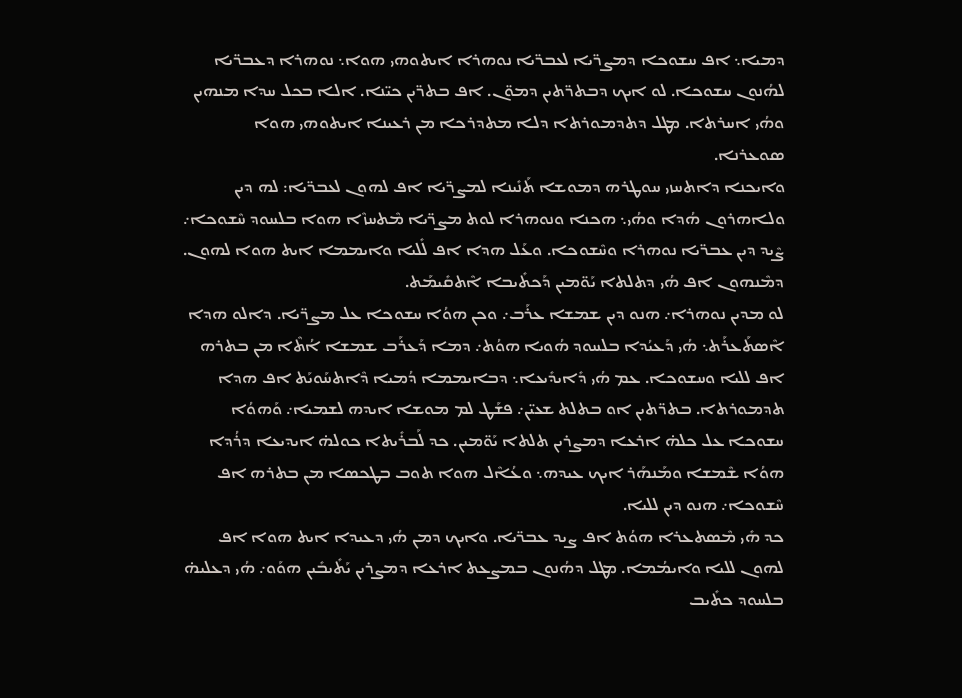ܕܡܝܐ܆ ܐܦ ܚܫܘܟܐ ܕܡܨܖ̈ܝܐ ܠܥܒܖ̈ܝܐ ܢܘܗܪܐ ܐܝܬܘܗܝ ܗܘܐ܆ ܢܘܗܪܐ ܕܥܒܖ̈ܝܐ ܠܗܳܢܘܢ ܚܫܘܟܐ. ܠܘ ܐܝܟ ܕܒܬܖ̈ܬܝܢ ܕܡܘ̈ܢ. ܐܦ ܒܬܖ̈ܝܢ ܟܝ̈ܢܐ. ܐܠܐ ܒܟܠ ܚܕܐ ܡܢܗܝܢ ܘܗܳܝ ܐܚܪܬܐ. ܡܛܠ ܕܬܕܡܘܪܬܐ ܕܠܐ ܡܬܕܪܟܐ ܡܢ ܪܥܝܢܐ ܐܝܬܘܗܝ ܗܘܐ ܣܘܥܪܢܐ.
ܘܐܝܟܢܐ ܕܐܬܚܙܝ ܚܘܛܪܗ ܕܡܘܫܐ ܬܰܢܺܝܢܐ ܠܡܨܖ̈ܝܐ ܐܦ ܠܗܘܢ ܠܥܒܖ̈ܝܐ: ܠܗ ܕܝܢ ܘܠܐܗܪܘܢ ܗܳܕܐ ܘܗܳܝ܆ ܗܟܢܐ ܘܢܘܗܪܐ ܠܘܬ ܡܨܖ̈ܝܐ ܡܶܬܚܙܶܐ ܗܘܐ ܒܠܚܘܕ ܚܶܫܘܟܐ܇ ܨܶܝܕ ܕܝܢ ܥܒܖ̈ܝܐ ܢܘܗܪܐ ܘܚܶܫܘܟܐ. ܘܥܰܠ ܗܕܐ ܐܦ ܠܺܠܝܐ ܘܐܝܡܡܐ ܐܝܬ ܗܘܐ ܠܗܘܢ. ܕܡܶܢܗܘܢ ܐܦ ܗܳܝ ܕܬܠܬܐ ܝܰܘ̈ܡܝܢ ܕܰܟܬܺܝܒܐ ܐܶܬܩܺܝܡܰܬ.
ܠܘ ܡܕܝܢ ܢܘܗܪܐ܇ ܗܢܘ ܕܝܢ ܫܡܫܐ ܥܪܰܒ܇ ܘܟܢ ܗܘܳܐ ܚܫܘܟܐ ܥܠ ܡܨܖ̈ܝܐ. ܕܐܠܘ ܗܕܐ ܐܶܣܬܰܥܪܰܬ܆ ܗܳܝ ܕܰܥܝܳܕܐ ܒܠܚܘܕ ܗܳܘܝܐ ܗܘܳܬ܇ ܕܡܐ ܕܰܥܪܰܒ ܫܡܫܐ ܐܳܬܶܐ ܡܢ ܒܬܪܗ ܐܦ ܠܠܝܐ ܘܚܫܘܟܐ. ܥܡ ܗܳܝ ܕܺܐܝܕܺܝܥܐ܆ ܕܒܐܝܡܡܐ ܕܳܡܝܐ ܕܶܐܬܚܰܘܝܰܬ ܐܦ ܗܕܐ ܬܕܡܘܪܬܐ. ܒܬܖ̈ܬܝܢ ܐܘ ܒܬܠܬ ܫܥܝ̈ܢ܇ ܦܫܰܛ ܠܡ ܡܘܫܐ ܐܝܕܗ ܠܫܡܝܐ܇ ܘܰܗܘܳܐ ܚܫܘܟܐ ܥܠ ܟܠܗ̇ ܐܪܥܐ ܕܡܨܪܝܢ ܬܠܬܐ ܝܰܘ̈ܡܝܢ. ܟܕ ܠܰܒܪܺܝܬܐ ܟܘܠܗ̇ ܐܝܕܝܥܐ ܕܪܳܕܐ ܗܘܳܐ ܫܶܡܫܐ ܘܡܰܢܗܰܪ ܐܝܟ ܥܝܕܗ܆ ܘܥܳܐܶܠ ܗܘܐ ܬܘܒ ܒܛܟܣܐ ܡܢ ܒܬܪܗ ܐܦ ܚܶܫܘܟܐ܇ ܗܢܘ ܕܝܢ ܠܠܝܐ.
ܟܕ ܗܺܝ ܡܶܣܬܥܪܐ ܗܘܳܬ ܐܦ ܨܝܕ ܥܒܖ̈ܝܐ. ܘܐܝܟ ܕܡܢ ܗܳܝ ܕܥܝܕܐ ܐܝܬ ܗܘܐ ܐܦ ܠܗܘܢ ܠܠܝܐ ܘܐܝܡܳܡܐ. ܡܛܠ ܕܗܳܢܘܢ ܒܡܨܥܬ ܐܪܥܐ ܕܡܨܪܝܢ ܝܰܬܺܝܒܺܝܢ ܗܘܰܘ܇ ܗܳܝ ܕܥܠܝܗ̇ ܒܠܚܘܕ ܟܬܺܝܒ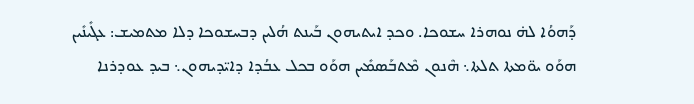ܕܰܗܘܳܐ ܠܗ̇ ܢܘܗܪܐ ܚܫܘܟܐ. ܘܟܕ ܐܝܬܝܗܘܢ ܒܰܝܢܬ ܗܳܠܝܢ ܕܒܚܫܘܟܐ ܕܠܐ ܡܬܡܝܫ: ܥܓܺܝܢܺܝܢ ܗܘܰܘ ܝܘ̈ܡܬܐ ܬܠܬܐ܆ ܗܶܢܘܢ ܡܶܬܒܰܣܡܺܝܢ ܗܘܰܘ ܒܟܠ ܥܒܳܕܐ ܕܐܝ̈ܕܝܗܘܢ܆ ܒܝܕ ܥܘܕܪܢܐ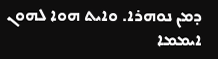ܕܡܢ ܢܘܗܪܐ. ܘܐܝܬ ܗܘܐ ܠܗܘܢ ܐܝܡܡܐ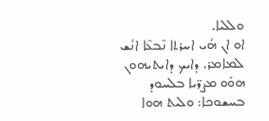ܘܠܠܝܐ.
ܐܘ ܐܢ ܗܳܝ ܐܚܪܬܐ ܢܶܒܥܶܐ ܐܢܳܫ ܠܡܐܡܪ. ܕܐܝܟ ܕܐܝܬܝܗܘܢ ܗܘܰܘ ܡܨܖ̈ܝܐ ܒܠܚܘܕ ܒܚܫܘܟܐ: ܘܠܝܬ ܗܘܐ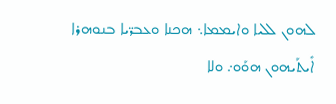ܠܗܘܢ ܠܠܝܐ ܘܐܝܡܡܐ܆ ܗܟܢܐ ܘܥܒܖ̈ܝܐ ܒܢܘܗܪܐ ܐܺܝܬܰܝܗܘܢ ܗܘܰܘ܇ ܘܠܐ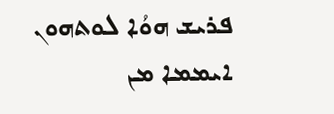ܦܪܝܫ ܗܘܳܐ ܠܘܬܗܘܢ ܐܝܡܡܐ ܡܢ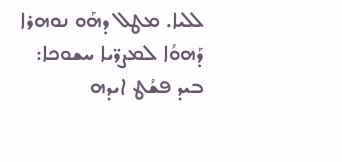ܠܠܝܐ. ܡܛܠ ܕܗܰܘ ܢܘܗܪܐ ܕܰܗܘܳܐ ܠܡܨܖ̈ܝܐ ܚܫܘܟܐ: ܒܝܕ ܦܫܳܛ ܐܝܕܗ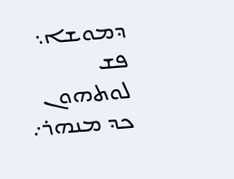ܕܡܘܫܐ܆ ܦܫ ܠܘܬܗܘܢ ܟܕ ܡܢܗܪ܇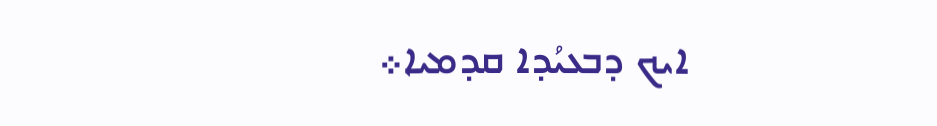ܐܝܟ ܕܒܥܝܳܕܐ ܩܕܡܝܐ܀